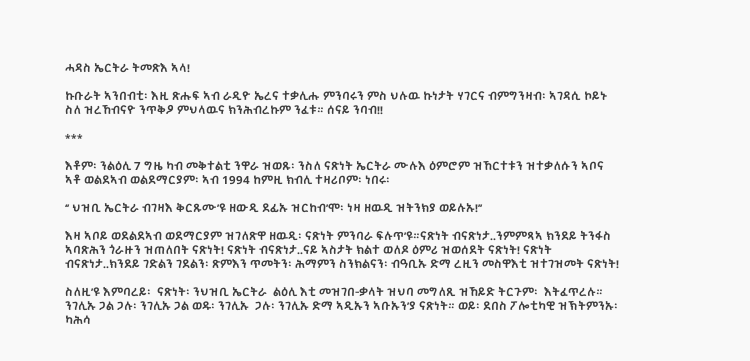ሓዳስ ኤርትራ ትመጽእ ኣላ!

ኩቡራት ኣንበብቲ፡ እዚ ጽሑፍ ኣብ ራዲዮ ኤረና ተቃሊሑ ምንባሩን ምስ ህሉዉ ኩነታት ሃገርና ብምግንዛብ፡ ኣገዳሲ ኮይኑ ስለ ዝረኸብናዮ ንጥቅዖ ምህላዉና ክንሕብረኩም ንፈቱ። ሰናይ ንባብ!!

***

እቶም፡ ንልዕሊ 7 ግዜ ካብ መቅተልቲ ንዋራ ዝወጹ፡ ንስለ ናጽነት ኤርትራ ሙሉእ ዕምሮም ዝኸርተቱን ዝተቃለሱን ኣቦና ኣቶ ወልደኣብ ወልደማርያም፡ ኣብ 1994 ከምዚ ክብሊ ተዛሪቦም፡ ነበሩ፡

‘’ ህዝቢ ኤርትራ ብገዛእ ቅርጹሙ’ዩ ዘውዲ ደፊኡ ዝርከብ’ሞ፡ ነዛ ዘዉዲ ዝትንክያ ወይሉኡ!’’

እዛ ኣቦይ ወደልደኣብ ወደማርያም ዝገለጽዋ ዘዉዲ፡ ናጽነት ምንባራ ፍሉጥ’ዩ።ናጽነት ብናጽነታ..ንምምጻኣ ክንደይ ትንፋስ ኣባጽሕን ጎራዙን ዝጠለበት ናጽነት! ናጽነት ብናጽነታ..ናይ ኣስታት ክልተ ወለዶ ዕምሪ ዝወሰደት ናጽነት! ናጽነት ብናጽነታ..ክንደይ ገድልን ገደልን፡ ጽምእን ጥመትን፡ ሕማምን ስንክልናን፡ ብዓቢኡ ድማ ረዚን መስዋእቲ ዝተገዝመት ናጽነት!

ስለዚ’ዩ እምባረይ፡  ናጽነት፡ ንህዝቢ ኤርትራ  ልዕሊ እቲ መዝገበ-ቃላት ዝህባ መግለጺ ዝኸይድ ትርጉም፡  እትፈጥረሉ። ንገሊኡ ጋል ጋሉ፡ ንገሊኡ ጋል ወዱ፡ ንገሊኡ  ጋሉ፡ ንገሊኡ ድማ ኣዲኡን ኣቡኡን’ያ ናጽነት። ወይ፡ ደበስ ፖሎቲካዊ ዝኽትምንኡ፡ ካሕሳ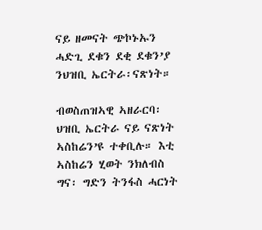ናይ ዘመናት ጭኮኑኡን ሓድጊ ደቁን ደቂ ደቁን’ያ ንህዝቢ ኤርትራ፡ናጽነት።

ብወስጠዝኣዊ ኣዘራርባ፡ ህዝቢ ኤርትራ ናይ ናጽነት ኣስከሬን’ዩ ተቀቢሉ። እቲ ኣስከሬን ሂወት ንክለብስ ግና፡ ግድን ትንፋስ ሓርነት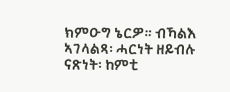ክምዑግ ኔርዎ። ብኻልእ ኣገላልጻ፡ ሓርነት ዘይብሉ ናጽነት፡ ከምቲ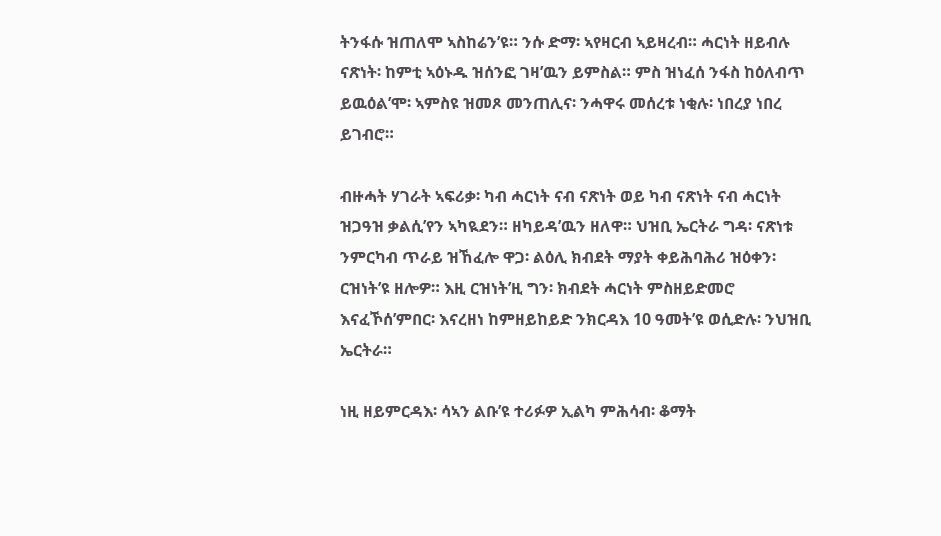ትንፋሱ ዝጠለሞ ኣስከሬን’ዩ። ንሱ ድማ፡ ኣየዛርብ ኣይዛረብ። ሓርነት ዘይብሉ ናጽነት፡ ከምቲ ኣዕኑዱ ዝሰንፎ ገዛ’ዉን ይምስል። ምስ ዝነፈሰ ንፋስ ከዕለብጥ ይዉዕል’ሞ፡ ኣምስዩ ዝመጾ መንጠሊና፡ ንሓዋሩ መሰረቱ ነቂሉ፡ ነበረያ ነበረ ይገብሮ።

ብዙሓት ሃገራት ኣፍሪቃ፡ ካብ ሓርነት ናብ ናጽነት ወይ ካብ ናጽነት ናብ ሓርነት ዝጋዓዝ ቃልሲ’የን ኣካዪደን። ዘካይዳ’ዉን ዘለዋ። ህዝቢ ኤርትራ ግዳ፡ ናጽነቱ ንምርካብ ጥራይ ዝኸፈሎ ዋጋ፡ ልዕሊ ክብደት ማያት ቀይሕባሕሪ ዝዕቀን፡ ርዝነት’ዩ ዘሎዎ። እዚ ርዝነት’ዚ ግን፡ ክብደት ሓርነት ምስዘይድመሮ እናፈኾሰ’ምበር፡ እናረዘነ ከምዘይከይድ ንክርዳእ 10 ዓመት’ዩ ወሲድሉ፡ ንህዝቢ ኤርትራ።

ነዚ ዘይምርዳእ፡ ሳኣን ልቡ’ዩ ተሪፉዎ ኢልካ ምሕሳብ፡ ቆማት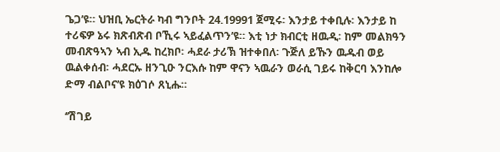ጌጋ’ዩ። ህዝቢ ኤርትራ ካብ ግንቦት 24.19991 ጀሚሩ፡ እንታይ ተቀቢሉ፡ እንታይ ከ ተሪፍዎ ኔሩ ክጽብጽብ ቦኺሩ ኣይፈልጥን’ዩ። እቲ ነታ ክብርቲ ዘዉዲ፡ ከም መልክዓን መብጽዓኣን ኣብ ኢዱ ከረክቦ፡ ሓደራ ታሪኽ ዝተቀበለ፡ ጉጅለ ይኹን ዉዱብ ወይ ዉልቀሰብ፡ ሓደርኡ ዘንጊዑ ንርእሱ ከም ዋናን ኣዉራን ወራሲ ገይሩ ከቅርባ እንከሎ ድማ ብልቦና’ዩ ክዕገሶ ጸኒሑ።

‘’ሽገይ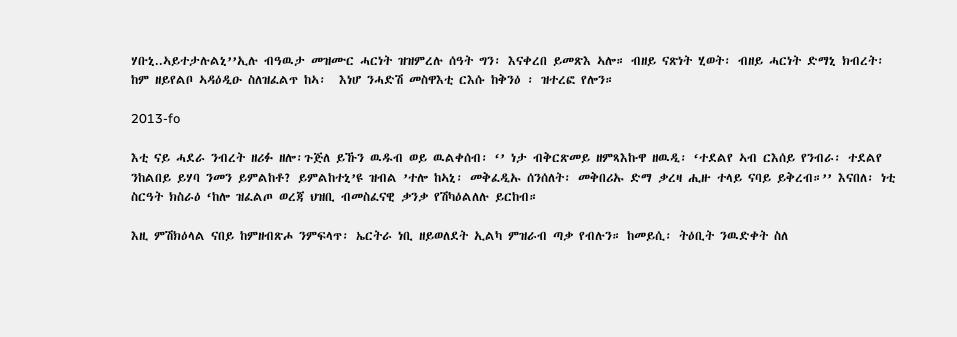ሃቡኒ..ኣይተታሉልኒ’’ኢሉ ብዓዉታ መዝሙር ሓርነት ዝዝምረሉ ሰዓት ግን፡ እናቀረበ ይመጽእ ኣሎ። ብዘይ ናጽነት ሂወት፡ ብዘይ ሓርነት ድማኒ ክብረት፡  ከም ዘይየልቦ ኣዳዕዲዑ ስለዝፈልጥ ከኣ፡  እነሆ ንሓድሽ መስዋእቲ ርእሱ ከቅንዕ ፡ ዝተረፎ የሎን።

2013-fo

እቲ ናይ ሓደራ ንብረት ዘሪፉ ዘሎ፡ጉጅለ ይኹን ዉዱብ ወይ ዉልቀሰብ፡ ‘’ ነታ ብቅርጽመይ ዘምጻእኩዋ ዘዉዲ፡ ‘ተደልየ ኣብ ርእሰይ የንብራ፡ ተደልየ ንከልበይ ይሃባ ንመን ይምልከቶ? ይምልከተኒ’ዩ ዝብል ’ተሎ ከኣኒ፡ መቅፈዲኡ ሰንሰለት፡ መቅበሪኡ ድማ ቃረዛ ሒዙ ተላይ ናባይ ይቅረብ።’’ እናበለ፡ ነቲ ስርዓት ክስራዕ ‘ከሎ ዝፈልጦ ወረጃ ህዝቢ ብመስፈናዊ ቃንቃ የሽካዕልለሉ ይርከብ።

እዚ ምሽክዕላል ናበይ ከምዘብጽሖ ንምፍላጥ፡ ኤርትራ ነቢ ዘይወለደት ኢልካ ምዝራብ ጣቃ የብሉን። ከመይሲ፡ ትዕቢት ንዉድቀት ስለ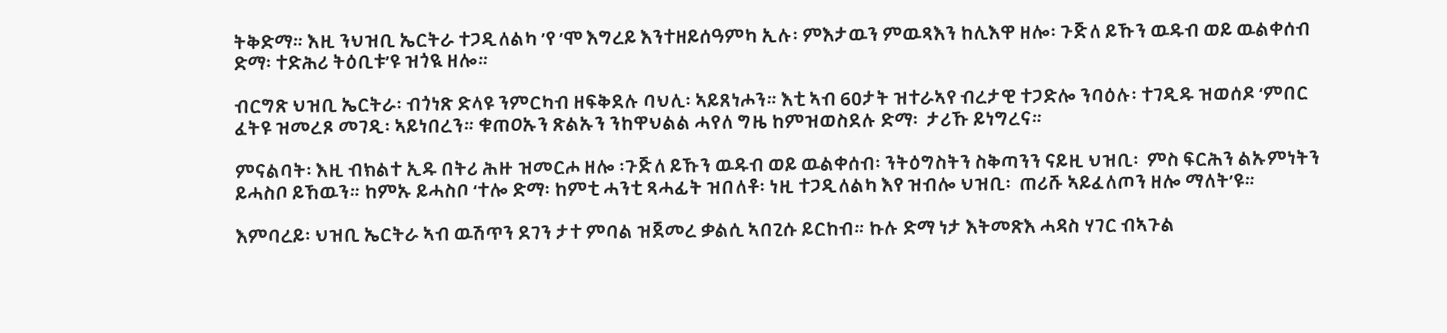ትቅድማ። እዚ ንህዝቢ ኤርትራ ተጋዲለልካ ’የ ’ሞ እግረይ እንተዘይሰዓምካ ኢሉ፡ ምእታዉን ምዉጻእን ከሊእዋ ዘሎ፡ ጉጅለ ይኹን ዉዱብ ወይ ዉልቀሰብ ድማ፡ ተድሕሪ ትዕቢቱ’ዩ ዝጎዪ ዘሎ።

ብርግጽ ህዝቢ ኤርትራ፡ ብጎነጽ ድላዩ ንምርካብ ዘፍቅደሉ ባህሊ፡ ኣይጸነሖን። እቲ ኣብ 60ታት ዝተራኣየ ብረታዊ ተጋድሎ ንባዕሉ፡ ተገዲዱ ዝወሰዶ ‘ምበር ፈትዩ ዝመረጾ መገዲ፡ ኣይነበረን። ቁጠዐኡን ጽልኡን ንከዋህልል ሓየለ ግዜ ከምዝወስደሉ ድማ፡  ታሪኹ ይነግረና።

ምናልባት፡ እዚ ብክልተ ኢዱ በትሪ ሕዙ ዝመርሖ ዘሎ ፡ጉጅለ ይኹን ዉዱብ ወይ ዉልቀሰብ፡ ንትዕግስትን ስቅጣንን ናይዚ ህዝቢ፡  ምስ ፍርሕን ልኡምነትን ይሓስቦ ይኸዉን። ከምኡ ይሓስቦ ‘ተሎ ድማ፡ ከምቲ ሓንቲ ጻሓፊት ዝበለቶ፡ ነዚ ተጋዲለልካ እየ ዝብሎ ህዝቢ፡  ጠሪሹ ኣይፈለጦን ዘሎ ማለት’ዩ።

እምባረይ፡ ህዝቢ ኤርትራ ኣብ ዉሽጥን ደገን ታተ ምባል ዝጀመረ ቃልሲ ኣበጊሱ ይርከብ። ኩሉ ድማ ነታ እትመጽእ ሓዳስ ሃገር ብኣጉል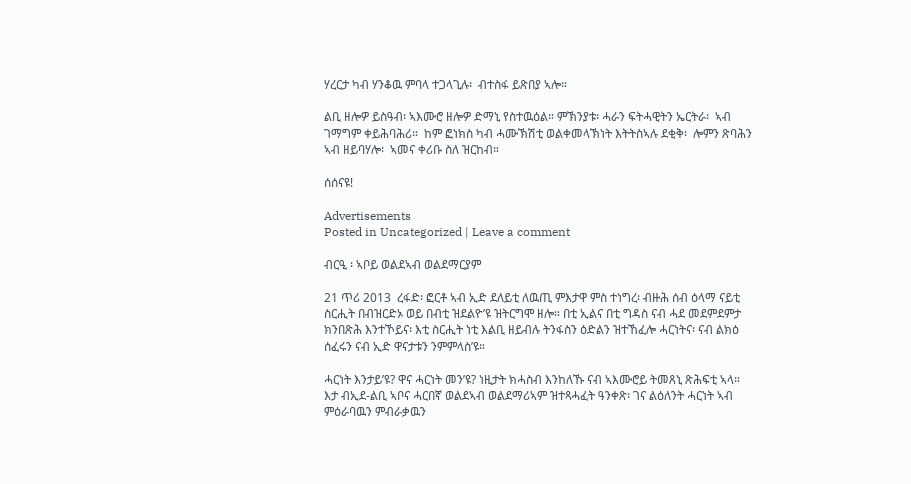ሃረርታ ካብ ሃንቆዉ ምባላ ተጋላጊሉ፡  ብተስፋ ይጽበያ ኣሎ።

ልቢ ዘሎዎ ይስዓብ፡ ኣእሙሮ ዘሎዎ ድማኒ የስተዉዕል። ምኽንያቱ፡ ሓራን ፍትሓዊትን ኤርትራ፡  ኣብ ገማግም ቀይሕባሕሪ።  ከም ፎነክስ ካብ ሓሙኽሽቲ ወልቀመላኽነት እትትስኣሉ ደቂቅ፡  ሎምን ጽባሕን ኣብ ዘይባሃሎ፡  ኣመና ቀሪቡ ስለ ዝርከብ።

ሰሰናዩ!

Advertisements
Posted in Uncategorized | Leave a comment

ብርዒ ፡ ኣቦይ ወልደኣብ ወልደማርያም

21 ጥሪ 2013  ረፋድ፡ ፎርቶ ኣብ ኢድ ደለይቲ ለዉጢ ምእታዋ ምስ ተነግረ፡ ብዙሕ ሰብ ዕላማ ናይቲ ስርሒት በብዝርድኦ ወይ በብቲ ዝደልዮ’ዩ ዝትርግሞ ዘሎ። በቲ ኢልና በቲ ግዳስ ናብ ሓደ መደምደምታ ክንበጽሕ እንተኾይና፡ እቲ ስርሒት ነቲ እልቢ ዘይብሉ ትንፋስን ዕድልን ዝተኸፈሎ ሓርነትና፡ ናብ ልክዕ ሰፈሩን ናብ ኢድ ዋናታቱን ንምምላስ’ዩ።

ሓርነት እንታይ’ዩ? ዋና ሓርነት መን’ዩ? ነዚታት ክሓስብ እንከለኹ ናብ ኣእሙሮይ ትመጸኒ ጽሕፍቲ ኣላ። እታ ብኢደ-ልቢ ኣቦና ሓርበኛ ወልደኣብ ወልደማሪኣም ዝተጻሓፈት ዓንቀጽ፡ ገና ልዕለንት ሓርነት ኣብ ምዕራባዉን ምብራቃዉን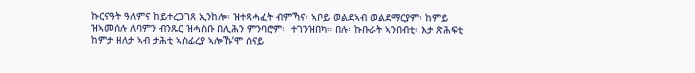ኩርናዓት ዓለምና ከይተረጋገጸ ኢንከሎ፡ ዝተጻሓፈት ብምኻና፡ ኣቦይ ወልደኣብ ወልደማርያም፡ ከምይ ዝኣመሰሉ ለባምን ብንጹር ዝሓስቡ በሊሕን ምንባሮም፡  ተገንዝበካ። በሉ፡ ኩቡራት ኣንበብቲ፡ እታ ጽሕፍቲ ከምታ ዘለታ ኣብ ታሕቲ ኣስፊረያ ኣሎኹ’ሞ ሰናይ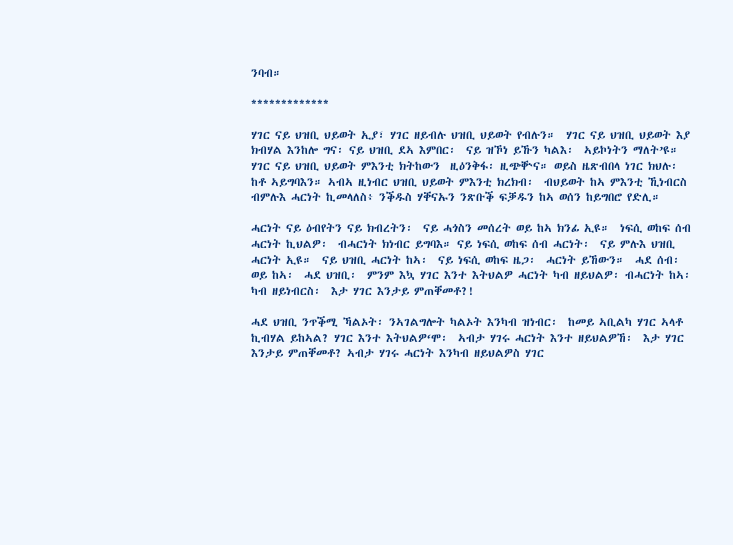ንባብ።

*************

ሃገር ናይ ህዝቢ ህይወት ኢያ፣ ሃገር ዘይብሉ ህዝቢ ህይወት የብሉን።  ሃገር ናይ ህዝቢ ህይወት እያ ክብሃል እንከሎ ግና፡ ናይ ህዝቢ ደኣ እምበር፡  ናይ ዝኾነ ይኹን ካልእ፡  ኣይኮነትን ማለት’ዩ።  ሃገር ናይ ህዝቢ ህይወት ምእንቲ ክትከውን  ዚዕንቅፋ፡ ዚጭቝና። ወይስ ዜጽብበላ ነገር ክህሉ፡  ከቶ ኣይግባእን። ኣብኣ ዚነብር ህዝቢ ህይወት ምእንቲ ክረክብ፡  ብህይወት ከኣ ምእንቲ ኺነብርስ ብምሉእ ሓርነት ኪመላለስ፥ ንቕዱስ ሃቐናኡን ንጽቡቕ ፍቓዱን ከኣ ወሰን ከይግበሮ የድሊ።

ሓርነት ናይ ዕብየትን ናይ ክብረትን፡  ናይ ሓጎስን መሰረት ወይ ከኣ ክንፊ ኢዩ።  ነፍሲ ወከፍ ሰብ ሓርነት ኪህልዎ፡  ብሓርነት ክነብር ይግባእ። ናይ ነፍሲ ወከፍ ሰብ ሓርነት፡  ናይ ምሉእ ህዝቢ ሓርነት ኢዩ።  ናይ ህዝቢ ሓርነት ከኣ፡  ናይ ነፍሲ ወከፍ ዜጋ፡  ሓርነት ይኸውን።  ሓደ ሰብ፡  ወይ ከኣ፡  ሓደ ህዝቢ፡  ምንም እኳ ሃገር እንተ እትህልዎ ሓርነት ካብ ዘይህልዎ፡ ብሓርነት ከኣ፡  ካብ ዘይነብርስ፡  እታ ሃገር እንታይ ምጠቐመቶ?!

ሓደ ህዝቢ ንጥቕሚ ኻልኦት፡ ንኣገልግሎት ካልኦት እንካብ ዝነብር፡  ከመይ ኣቢልካ ሃገር ኣላቶ ኪብሃል ይከኣል? ሃገር እንተ እትህልዎ‘ሞ፡  ኣብታ ሃገሩ ሓርነት እንተ ዘይህልዎኸ፡  እታ ሃገር እንታይ ምጠቐመቶ? ኣብታ ሃገሩ ሓርነት እንካብ ዘይህልዎስ ሃገር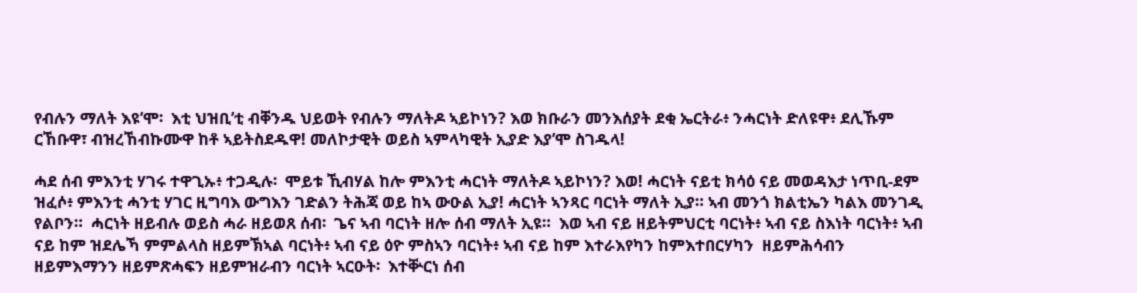የብሉን ማለት እዩ’ሞ፡  እቲ ህዝቢ’ቲ ብቐንዱ ህይወት የብሉን ማለትዶ ኣይኮነን? እወ ክቡራን መንእሰያት ደቂ ኤርትራ፥ ንሓርነት ድለዩዋ፥ ደሊኹም ርኸቡዋ፣ ብዝረኸብኩሙዋ ከቶ ኣይትስደዱዋ! መለኮታዊት ወይስ ኣምላካዊት ኢያድ እያ’ሞ ስገዱላ!

ሓደ ሰብ ምእንቲ ሃገሩ ተዋጊኡ፥ ተጋዲሉ፡  ሞይቱ ኺብሃል ከሎ ምእንቲ ሓርነት ማለትዶ ኣይኮነን? እወ! ሓርነት ናይቲ ክሳዕ ናይ መወዳእታ ነጥቢ-ደም ዝፈሶ፥ ምእንቲ ሓንቲ ሃገር ዚግባእ ውግእን ገድልን ትሕጃ ወይ ከኣ ውዑል ኢያ! ሓርነት ኣንጻር ባርነት ማለት ኢያ። ኣብ መንጎ ክልቲኤን ካልእ መንገዲ የልቦን።  ሓርነት ዘይብሉ ወይስ ሓራ ዘይወጸ ሰብ፡  ጌና ኣብ ባርነት ዘሎ ሰብ ማለት ኢዩ።  እወ ኣብ ናይ ዘይትምህርቲ ባርነት፥ ኣብ ናይ ስእነት ባርነት፥ ኣብ ናይ ከም ዝደሌኻ ምምልላስ ዘይምኽኣል ባርነት፥ ኣብ ናይ ዕዮ ምስኣን ባርነት፥ ኣብ ናይ ከም እተራእየካን ከምእተበርሃካን  ዘይምሕሳብን ዘይምእማንን ዘይምጽሓፍን ዘይምዝራብን ባርነት ኣርዑት፡  እተቝርነ ሰብ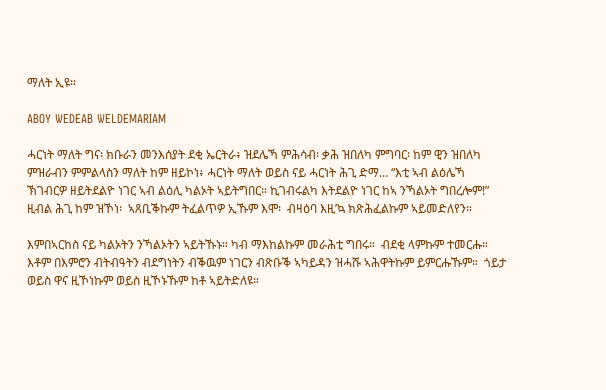ማለት ኢዩ።

ABOY WEDEAB WELDEMARIAM

ሓርነት ማለት ግና፡ ክቡራን መንእሰያት ደቂ ኤርትራ፥ ዝደሌኻ ምሕሳብ፡ ቃሕ ዝበለካ ምግባር፡ ከም ዊን ዝበለካ ምዝራብን ምምልላስን ማለት ከም ዘይኮነ፥ ሓርነት ማለት ወይስ ናይ ሓርነት ሕጊ ድማ… “እቲ ኣብ ልዕሌኻ ኽገብርዎ ዘይትደልዮ ነገር ኣብ ልዕሊ ካልኦት ኣይትግበር። ኪገብሩልካ እትደልዮ ነገር ከኣ ንኻልኦት ግበረሎም!” ዚብል ሕጊ ከም ዝኾነ፡  ኣጸቢቕኩም ትፈልጥዎ ኢኹም እሞ፡  ብዛዕባ እዚ’ኳ ክጽሕፈልኩም ኣይመድለየን።

እምበኣርከስ ናይ ካልኦትን ንኻልኦትን ኣይትኹኑ። ካብ ማእከልኩም መራሕቲ ግበሩ።  ብደቂ ላምኩም ተመርሑ። እቶም በእምሮን ብትብዓትን ብደግነትን ብቕዉም ነገርን ብጽቡቕ ኣካይዳን ዝሓሹ ኣሕዋትኩም ይምርሑኹም።  ጎይታ ወይስ ዋና ዚኾነኩም ወይስ ዚኾኑኹም ከቶ ኣይትድለዩ።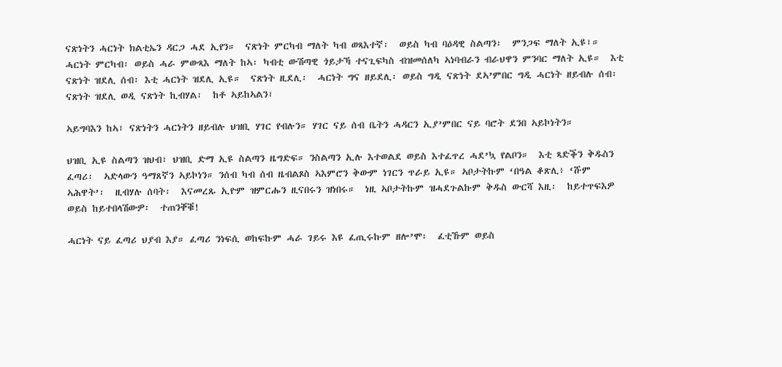ናጽነትን ሓርነት ክልቲኤን ዳርጋ ሓደ ኢየን።  ናጽነት ምርካብ ማለት ካብ ወጻእተኛ፡  ወይስ ካብ ባዕዳዊ ስልጣን፡  ምንጋፍ ማለት ኢዩ፣። ሓርነት ምርካብ፡ ወይስ ሓራ ምውጻእ ማለት ከኣ፡ ካብቲ ውሽጣዊ ጎይታኻ ተናጊፍካስ ብዝመሰለካ ኣነባብራን ብራህዋን ምንባር ማለት ኢዩ።  እቲ ናጽነት ዝደሊ ሰብ፡ እቲ ሓርነት ዝደሊ ኢዩ።  ናጽነት ዚደሊ፡  ሓርነት ግና ዘይደሊ፡ ወይስ ግዲ ናጽነት ደኣ’ምበር ግዲ ሓርነት ዘይብሉ ሰብ፡  ናጽነት ዝደሊ ወዲ ናጽነት ኪብሃል፡  ከቶ ኣይከኣልን፣

ኣይግባእን ከኣ፣ ናጽነትን ሓርነትን ዘይብሉ ህዝቢ ሃገር የብሉን። ሃገር ናይ ሰብ ቤትን ሓዳርን ኢያ’ምበር ናይ ባሮት ደንበ ኣይኮነትን።

ህዝቢ ኢዩ ስልጣን ዝህብ፣ ህዝቢ ድማ ኢዩ ስልጣን ዜግድፍ። ንስልጣን ኢሉ እተወልደ ወይስ እተፈጥረ ሓደ’ኳ የልቦን።  እቲ ጻድቕን ቅዱስን ፈጣሪ፡  ኣድላውን ዓማጸኛን ኣይኮነን። ንሰብ ካብ ሰብ ዜብልጾስ ኣእምሮን ቅውም ነገርን ጥራይ ኢዩ። ኣቦታትኩም ‘በዓል ቆጽሊ፥ ‘ሹም ኣሕዋት’፡  ዚብሃሉ ሰባት፡  እናመረጹ ኢዮም ዝምርሑን ዚናበሩን ዝነበሩ።  ነዚ ኣቦታትኩም ዝሓደጉልኩም ቅዱስ ውርሻ እዚ፡  ከይተጥፍእዎ ወይስ ከይተበላሽውዎ፡  ተጠንቐቑ!

ሓርነት ናይ ፈጣሪ ህያብ እያ። ፈጣሪ ንነፍሲ ወከፍኩም ሓራ ገይሩ እዩ ፈጢሩኩም ዘሎ’ሞ፡  ፈቲኹም ወይስ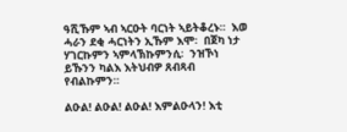ዓሺኹም ኣብ ኣርዑት ባርነት ኣይትቆረኑ።  እወ ሓራን ደቂ ሓርነትን ኢኹም እሞ፡  በጀካ ነታ ሃገርኩምን ኣምላኽኩምንሲ፡  ንዝኾነ ይኹንን ካልእ እትህብዎ ጸብጻብ የብልኩምን።

ልዑል! ልዑል! ልዑል! እምልዑላን! እቲ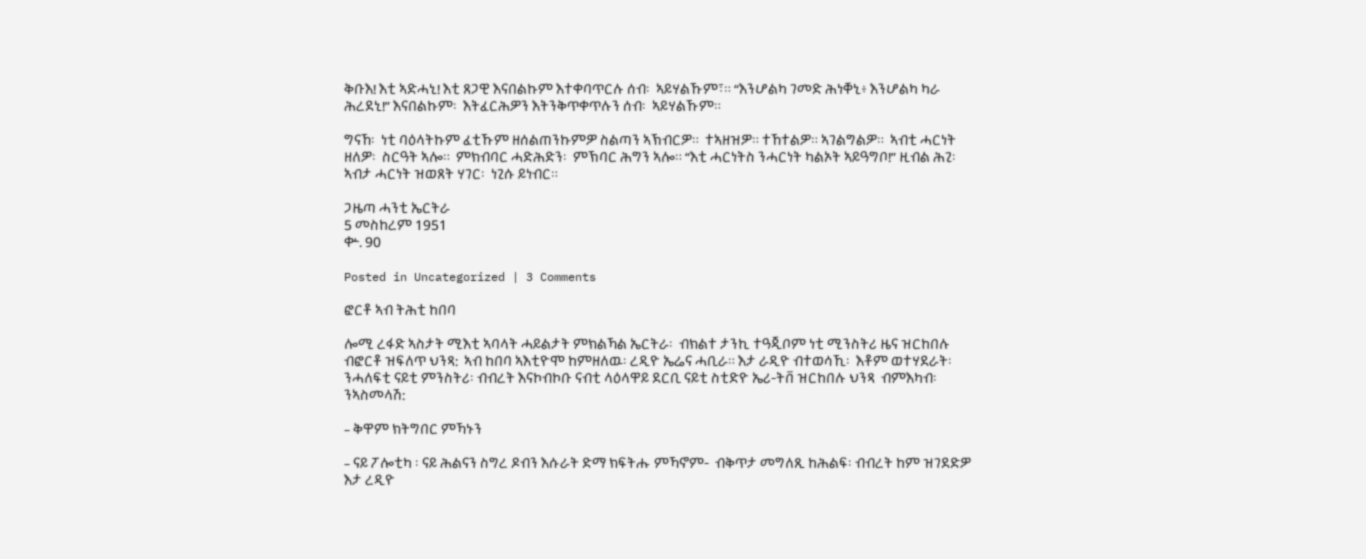ቅቡእ! እቲ ኣድሓኒ! እቲ ጸጋዊ እናበልኩም እተቀባጥርሉ ሰብ፡  ኣይሃልኹም፣። “እንሆልካ ገመድ ሕነቐኒ፥ እንሆልካ ካራ ሕረደኒ!” እናበልኩም፡  እትፈርሕዎን እትንቅጥቀጥሉን ሰብ፡  ኣይሃልኹም።

ግናኸ፡  ነቲ ባዕላትኩም ፈቲኹም ዘሰልጠንኩምዎ ስልጣን ኣኽብርዎ።  ተኣዘዝዎ። ተኸተልዎ። ኣገልግልዎ።  ኣብቲ ሓርነት ዘለዎ፡  ስርዓት ኣሎ።  ምክብባር ሓድሕድን፡  ምኽባር ሕግን ኣሎ። “እቲ ሓርነትስ ንሓርነት ካልኦት ኣይዓግቦ!” ዚብል ሕጊ፡  ኣብታ ሓርነት ዝወጸት ሃገር፡  ነጊሱ ይነብር።

ጋዜጣ ሓንቲ ኤርትራ
5 መስከረም 1951
ቍ. 90

Posted in Uncategorized | 3 Comments

ፎርቶ ኣብ ትሕቲ ከበባ

ሎሚ ረፋድ ኣስታት ሚእቲ ኣባላት ሓይልታት ምክልኻል ኤርትራ፡  ብክልተ ታንኪ ተዓጂቦም ነቲ ሚንስትሪ ዜና ዝርከበሉ ብፎርቶ ዝፍለጥ ህንጻ:  ኣብ ከበባ ኣእቲዮሞ ከምዘለዉ፡ ረዲዮ ኤሬና ሓቢራ። እታ ራዲዮ ብተወሳኺ፡  እቶም ወተሃደራት፡ ንሓለፍቲ ናይቲ ምንስትሪ፡ ብብረት እናኮብኮቡ ናብቲ ላዕላዋይ ደርቢ ናይቲ ስቲድዮ ኤሪ-ትቨ ዝርከበሉ ህንጻ  ብምእካብ፡ ንኣስመላሽ:

– ቅዋም ክትግበር ምኻኑን

– ናይ ፖሎቲካ ፡ ናይ ሕልናን ስግረ ዶብን እሱራት ድማ ክፍትሑ ምኻኖም-  ብቅጥታ መግለጺ ከሕልፍ፡ ብብረት ከም ዝገደድዎ እታ ረዲዮ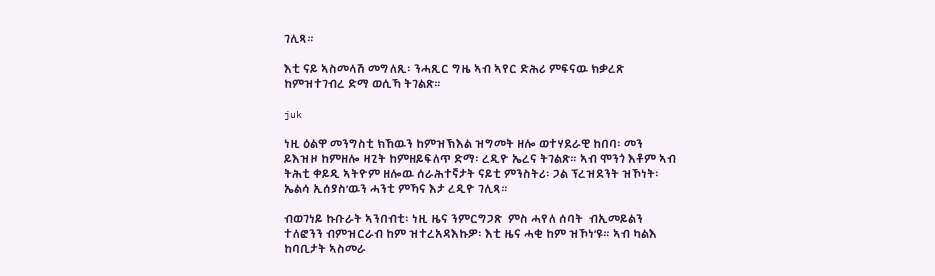ገሊጻ።

እቲ ናይ ኣስመላሽ መግለጺ፡ ንሓጺር ግዜ ኣብ ኣየር ድሕሪ ምፍናዉ ክቃረጽ ከምዝተገብረ ድማ ወሲኻ ትገልጽ።

juk

ነዚ ዕልዋ መንግስቲ ክኸዉን ከምዝኽእል ዝግመት ዘሎ ወተሃደራዊ ከበባ፡ መን ይእዝዞ ከምዘሎ ዛጊት ከምዘይፍለጥ ድማ፡ ረዲዮ ኤረና ትገልጽ። ኣብ ሞንጎ እቶም ኣብ ትሕቲ ቀይዲ ኣትዮም ዘሎዉ ሰራሕተኛታት ናይቲ ምንስትሪ፡ ጋል ፕረዝደንት ዝኾነት፡ ኤልሳ ኢሰያስ’ዉን ሓንቲ ምኻና እታ ረዲዮ ገሊጻ።

ብወገነይ ኩቡራት ኣንበብቲ፡ ነዚ ዜና ንምርግጋጽ  ምስ ሓየለ ሰባት  ብኢመይልን ተለፎንን ብምዝርራብ ከም ዝተረአዳእኩዎ፡ እቲ ዜና ሓቂ ከም ዝኾነ’ዩ። ኣብ ካልእ ከባቢታት ኣስመራ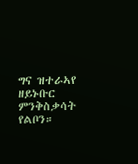ግና ዝተራኣየ ዘይኑቡር ምንቅስቃሳት የልቦን።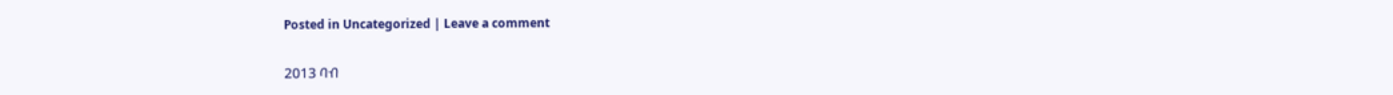Posted in Uncategorized | Leave a comment

2013 ባብ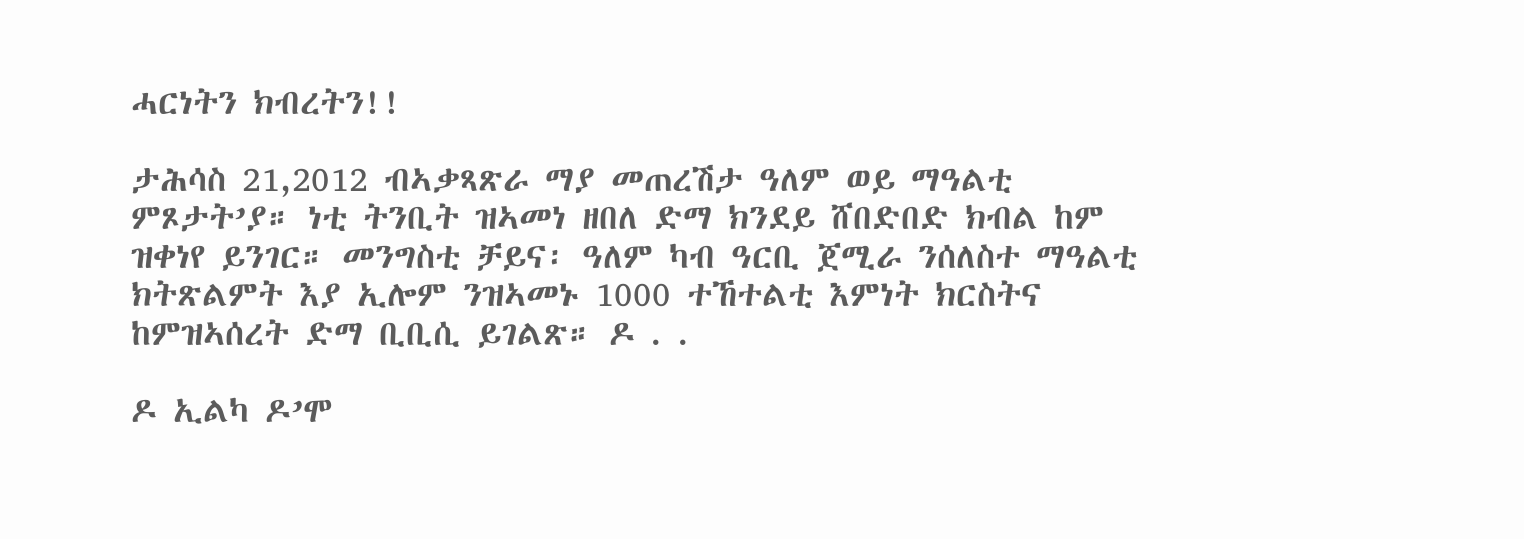ሓርነትን ክብረትን!!

ታሕሳስ 21,2012 ብኣቃጻጽራ ማያ መጠረሽታ ዓለም ወይ ማዓልቲ ምጾታት’ያ። ነቲ ትንቢት ዝኣመነ ዘበለ ድማ ክንደይ ሸበድበድ ክብል ከም ዝቀነየ ይንገር። መንግስቲ ቻይና፡ ዓለም ካብ ዓርቢ ጀሚራ ንሰለስተ ማዓልቲ ክትጽልምት እያ ኢሎም ንዝኣመኑ 1000 ተኸተልቲ እምነት ክርስትና ከምዝኣሰረት ድማ ቢቢሲ ይገልጽ። ዶ . .

ዶ ኢልካ ዶ’ሞ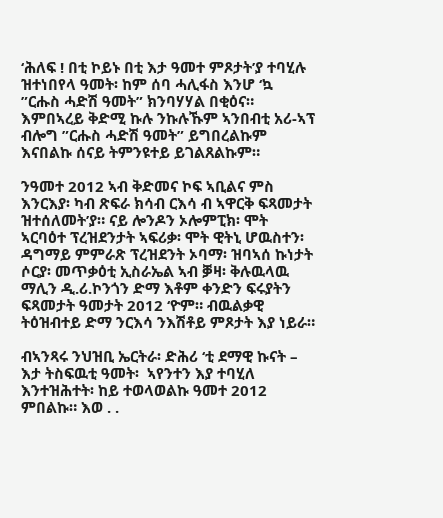‘ሕለፍ ! በቲ ኮይኑ በቲ እታ ዓመተ ምጾታት’ያ ተባሂሉ ዝተነበየላ ዓመት፡ ከም ሰባ ሓሊፋስ እንሆ ‘ኳ ”ርሑስ ሓድሽ ዓመት” ክንባሃሃል በቂዕና። እምበኣረይ ቅድሚ ኩሉ ንኩሉኹም ኣንበብቲ አሪ-ኣፕ ብሎግ ”ርሑስ ሓድሽ ዓመት” ይግበረልኩም እናበልኩ ሰናይ ትምንዩተይ ይገልጸልኩም።

ንዓመተ 2012 ኣብ ቅድመና ኮፍ ኣቢልና ምስ እንርእያ፡ ካብ ጽፍራ ክሳብ ርእሳ ብ ኣዋርቅ ፍጻመታት ዝተሰለመት’ያ። ናይ ሎንዶን ኦሎምፒክ፡ ሞት ኣርባዕተ ፕረዝደንታት ኣፍሪቃ፡ ሞት ዊትኒ ሆዉስተን፡ ዳግማይ ምምራጽ ፕረዝደንት ኦባማ፡ ዝባኣሰ ኩነታት ሶርያ፡ መጥቃዕቲ ኢስራኤል ኣብ ቓዛ፡ ቅሉዉላዉ ማሊን ዲ.ሪ.ኮንጎን ድማ እቶም ቀንድን ፍሩያትን ፍጻመታት ዓመታት 2012 ‘ዮም። ብዉልቃዊ ትዕዝብተይ ድማ ንርእሳ ንእሽቶይ ምጾታት እያ ነይራ።

ብኣንጻሩ ንህዝቢ ኤርትራ፡ ድሕሪ ‘ቲ ደማዊ ኩናት –  እታ ትስፍዉቲ ዓመት፡  ኣየንተን እያ ተባሂለ እንተዝሕተት፡ ከይ ተወላወልኩ ዓመተ 2012 ምበልኩ። እወ . .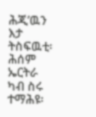ሕጂ’ዉን እታ ትስፍዉቲ፡ ሕሰም ኤርትራ ካብ ስሩ ተማሕዩ፡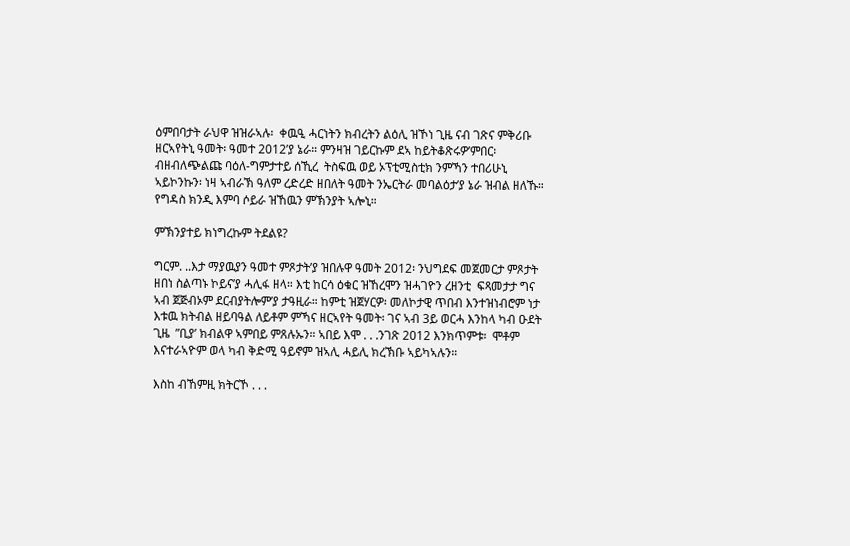ዕምበባታት ራህዋ ዝዝራኣሉ፡  ቀዉዒ ሓርነትን ክብረትን ልዕሊ ዝኾነ ጊዜ ናብ ገጽና ምቅሪቡ  ዘርኣየትኒ ዓመት፡ ዓመተ 2012’ያ ኔራ። ምንዛዝ ገይርኩም ደኣ ከይትቆጽሩዎ’ምበር፡ ብዘብለጭልጩ ባዕለ-ግምታተይ ሰኺረ  ትስፍዉ ወይ ኦፕቲሚስቲክ ንምኻን ተበሪሁኒ ኣይኮንኩን፡ ነዛ ኣብራኽ ዓለም ረድረድ ዘበለት ዓመት ንኤርትራ መባልዕታ’ያ ኔራ ዝብል ዘለኹ። የግዳስ ክንዲ እምባ ሶይራ ዝኸዉን ምኽንያት ኣሎኒ።

ምኽንያተይ ክነግረኩም ትደልዩ?

ግርም. ..እታ ማያዉያን ዓመተ ምጾታት’ያ ዝበሉዋ ዓመት 2012፡ ንህግደፍ መጀመርታ ምጾታት ዘበነ ስልጣኑ ኮይና’ያ ሓሊፋ ዘላ። እቲ ከርሳ ዕቁር ዝኸረሞን ዝሓገዮን ረዘንቲ  ፍጻመታታ ግና  ኣብ ጀጅብኦም ደርብያትሎም’ያ ታዓዚራ። ከምቲ ዝጀሃርዎ፡ መለኮታዊ ጥበብ እንተዝነብሮም ነታ እቱዉ ክትብል ዘይባዓል ለይቶም ምኻና ዘርኣየት ዓመት፡ ገና ኣብ 3ይ ወርሓ እንከላ ካብ ዑደት ጊዜ  ”ቢያ’ ክብልዋ ኣምበይ ምጸሉኡን። ኣበይ እሞ . . .ንገጽ 2012 እንክጥምቱ፡  ሞቶም እናተራኣዮም ወላ ካብ ቅድሚ ዓይኖም ዝኣሊ ሓይሊ ክረኽቡ ኣይካኣሉን።

እስከ ብኸምዚ ክትርኾ . . .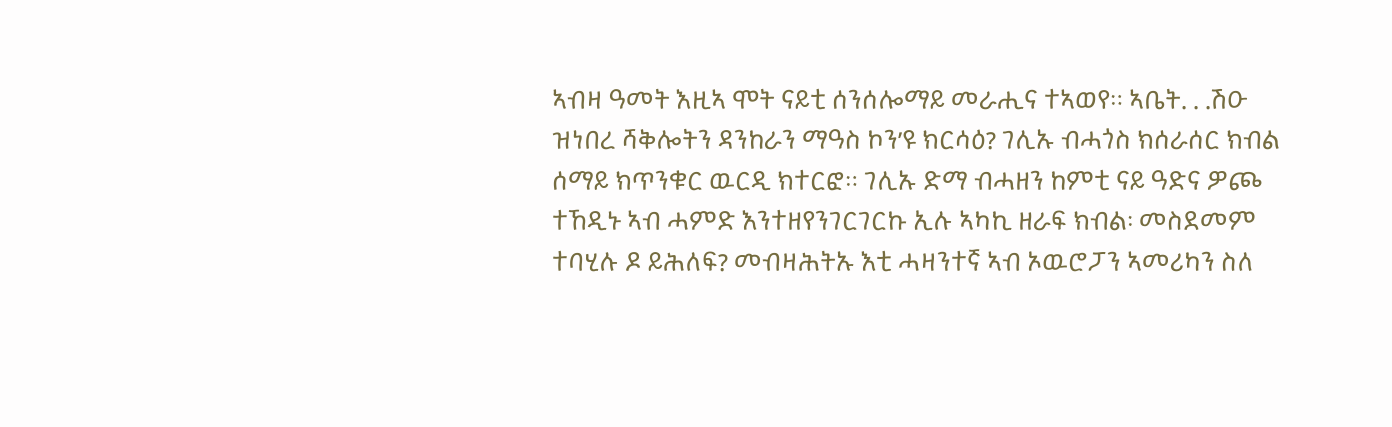ኣብዛ ዓመት እዚኣ ሞት ናይቲ ሰንሰሎማይ መራሒና ተኣወየ። ኣቤት. . .ሽዑ ዝነበረ ሻቅሎትን ዳንከራን ማዓስ ኮን’ዩ ክርሳዕ? ገሊኡ ብሓጎስ ክሰራሰር ክብል ሰማይ ክጥንቁር ዉርዲ ክተርፎ። ገሊኡ ድማ ብሓዘን ከምቲ ናይ ዓድና ዎጮ ተኸዲኑ ኣብ ሓምድ እንተዘየንገርገርኩ ኢሉ ኣካኪ ዘራፍ ክብል፡ መስደመም ተባሂሉ ዶ ይሕለፍ? መብዛሕትኡ እቲ ሓዛንተኛ ኣብ ኦዉሮፓን ኣመሪካን ስለ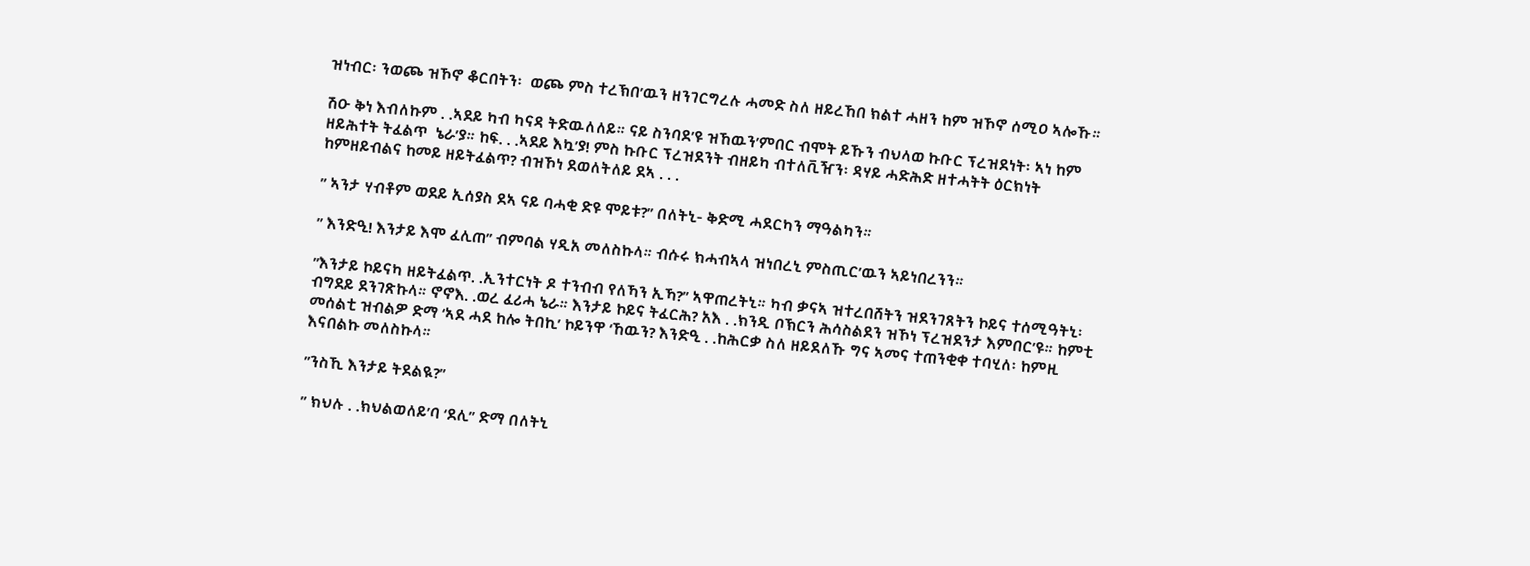ዝነብር፡ ንወጮ ዝኾኖ ቆርበትን፡  ወጮ ምስ ተረኽበ’ዉን ዘንገርግረሉ ሓመድ ስለ ዘይረኸበ ክልተ ሓዘን ከም ዝኾኖ ሰሚዐ ኣሎኹ።

ሽዑ ቅነ እብለኩም . .ኣደይ ካብ ካናዳ ትድዉለለይ። ናይ ስንባደ’ዩ ዝኸዉን’ምበር ብሞት ይኹን ብህላወ ኩቡር ፕረዝደነት፡ ኣነ ከም ዘይሕተት ትፈልጥ  ኔራ’ያ። ከፍ. . .ኣደይ እኳ’ያ! ምስ ኩቡር ፕረዝደንት ብዘይካ ብተለቪዥን፡ ዳሃይ ሓድሕድ ዘተሓትት ዕርክነት ከምዘይብልና ከመይ ዘይትፈልጥ? ብዝኾነ ደወለትለይ ደኣ . . .

” ኣንታ ሃብቶም ወደይ ኢሰያስ ደኣ ናይ ባሓቂ ድዩ ሞይቱ?” በለትኒ- ቅድሚ ሓደርካን ማዓልካን።

” እንድዒ! እንታይ እሞ ፈሊጠ” ብምባል ሃዲአ መለስኩላ። ብሱሩ ክሓብኣላ ዝነበረኒ ምስጢር’ዉን ኣይነበረንን።

”እንታይ ኮይናካ ዘይትፈልጥ. .ኢንተርነት ዶ ተንብብ የለኻን ኢኻ?” ኣዋጠረትኒ። ካብ ቃናኣ ዝተረበሸትን ዝደንገጸትን ኮይና ተሰሚዓትኒ፡ ብግደይ ደንገጽኩላ። ኖኖእ. .ወረ ፈሪሓ ኔራ። እንታይ ኮይና ትፈርሕ? አእ . .ክንዲ ቦኽርን ሕሳስልደን ዝኾነ ፕረዝደንታ እምበር’ዩ። ከምቲ መሰልቲ ዝብልዎ ድማ ‘ኣደ ሓደ ከሎ ትበኪ’ ኮይንዋ ‘ኸዉን? እንድዒ . .ከሕርቃ ስለ ዘይደለኹ ግና ኣመና ተጠንቂቀ ተባሂለ፡ ከምዚ እናበልኩ መለስኩላ።

”ንስኺ እንታይ ትደልዪ?”

” ክህሉ . .ክህልወለይ’ባ ‘ደሊ” ድማ በለትኒ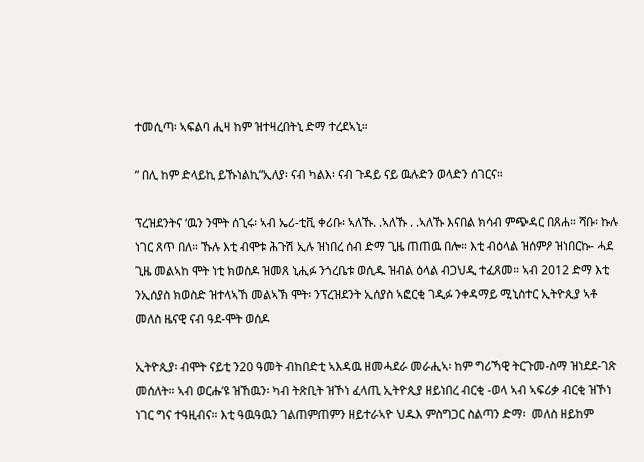ተመሲጣ፡ ኣፍልባ ሒዛ ከም ዝተዛረበትኒ ድማ ተረደኣኒ።

” በሊ ከም ድላይኪ ይኹነልኪ”ኢለያ፡ ናብ ካልእ፡ ናብ ጉዳይ ናይ ዉሉድን ወላድን ሰገርና።

ፕረዝደንትና ‘ዉን ንሞት ሰጊሩ፡ ኣብ ኤሪ-ቲቪ ቀሪቡ፡ ኣለኹ. .ኣለኹ . .ኣለኹ እናበል ክሳብ ምጭዳር በጸሐ። ሻቡ፡ ኩሉ ነገር ጸጥ በለ። ኹሉ እቲ ብሞቱ ሕጉሽ ኢሉ ዝነበረ ሰብ ድማ ጊዜ ጠጠዉ በሎ። እቲ ብዕላል ዝሰምዖ ዝነበርኩ- ሓደ ጊዜ መልኣከ ሞት ነቲ ክወስዶ ዝመጸ ኒሒፉ ንጎረቤቱ ወሲዱ ዝብል ዕላል ብጋህዲ ተፈጸመ። ኣብ 2012 ድማ እቲ ንኢሰያስ ክወስድ ዝተላኣኸ መልኣኽ ሞት፡ ንፕረዝደንት ኢሰያስ ኣፎርቂ ገዲፉ ንቀዳማይ ሚኒስተር ኢትዮጲያ ኣቶ መለስ ዜናዊ ናብ ዓደ-ሞት ወሰዶ

ኢትዮጲያ፡ ብሞት ናይቲ ን20 ዓመት ብከበድቲ ኣእዳዉ ዘመሓደራ መራሒኣ፡ ከም ግሪኻዊ ትርጉመ-ስማ ዝነደደ-ገጽ መሰለት። ኣብ ወርሑ’ዩ ዝኸዉን፡ ካብ ትጽቢት ዝኾነ ፈላጢ ኢትዮጲያ ዘይነበረ ብርቂ -ወላ ኣብ ኣፍሪቃ ብርቂ ዝኾነ ነገር ግና ተዓዚብና። እቲ ዓዉዓዉን ገልጠምጠምን ዘይተራኣዮ ህዱእ ምስግጋር ስልጣን ድማ፡  መለስ ዘይከም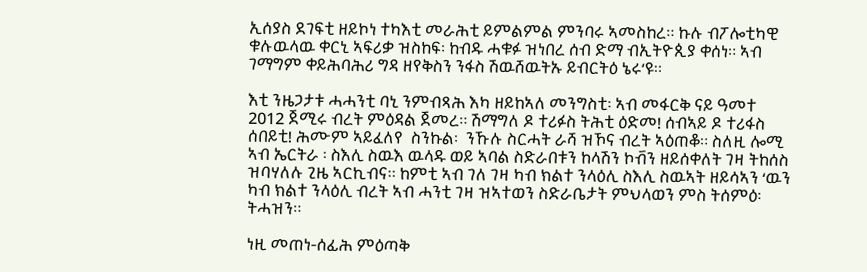ኢሰያስ ደገፍቲ ዘይኮነ ተካእቲ መራሕቲ ይምልምል ምንባሩ ኣመስከረ። ኩሉ ብፖሎቲካዊ  ቁሉዉላዉ ቀርኒ ኣፍሪቃ ዝስከፍ፡ ከብዱ ሓቁፉ ዝነበረ ሰብ ድማ ብኢትዮጲያ ቀሰነ። ኣብ ገማግም ቀይሕባሕሪ ግዳ ዘየቅስን ንፋስ ሽዉሸዉትኡ ይብርትዕ ኔሩ’ዩ።

እቲ ንዜጋታቱ ሓሓንቲ ባኒ ንምብጻሕ እካ ዘይከኣለ መንግስቲ፡ ኣብ መፋርቅ ናይ ዓመተ 2012 ጀሚሩ ብረት ምዕዳል ጀመረ። ሽማግለ ዶ ተሪፉስ ትሕቲ ዕድመ! ሰብኣይ ዶ ተሪፋስ ሰበይቲ! ሕሙም ኣይፈለየ  ስንኩል፡  ንኹሉ ስርሓት ራሻ ዝኾና ብረት ኣዕጠቆ። ስለዚ ሎሚ ኣብ ኤርትራ ፡ ስእሊ ስዉእ ዉላዱ ወይ ኣባል ስድራበቱን ከላሽን ኮቭን ዘይሰቀለት ገዛ ትከሰስ ዝባሃለሉ ጊዜ ኣርኪብና። ከምቲ ኣብ ገለ ገዛ ካብ ክልተ ንላዕሊ ስእሊ ስዉኣት ዘይሳኣን ‘ዉን ካብ ክልተ ንላዕሊ ብረት ኣብ ሓንቲ ገዛ ዝኣተወን ስድራቤታት ምህላወን ምስ ትሰምዕ፡ ትሓዝን።

ነዚ መጠነ-ሰፊሕ ምዕጣቅ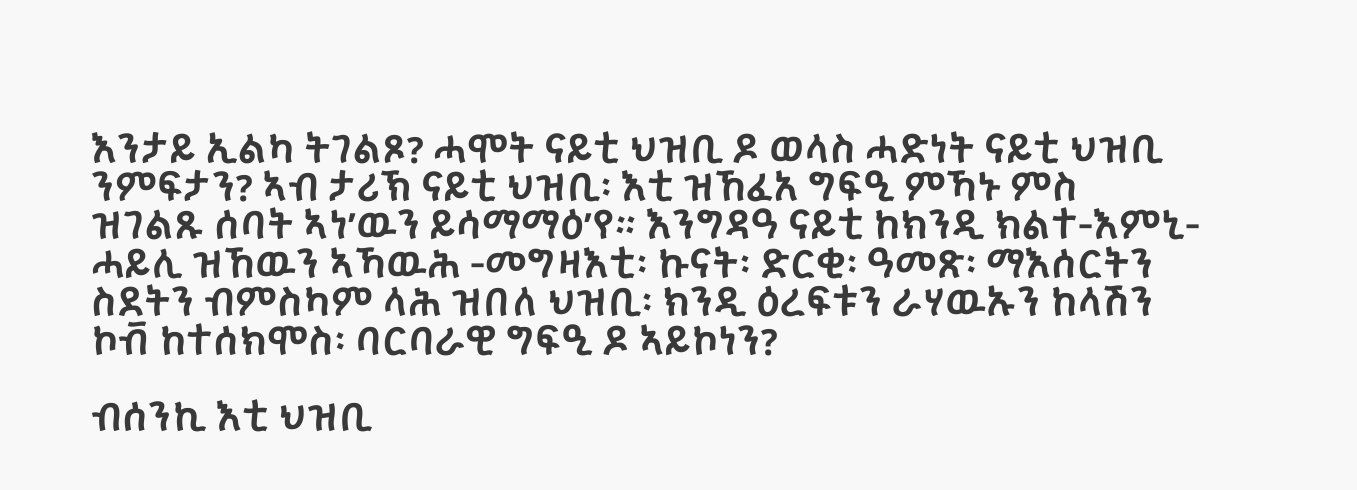እንታይ ኢልካ ትገልጾ? ሓሞት ናይቲ ህዝቢ ዶ ወላስ ሓድነት ናይቲ ህዝቢ ንምፍታን? ኣብ ታሪኽ ናይቲ ህዝቢ፡ እቲ ዝኸፈአ ግፍዒ ምኻኑ ምስ ዝገልጹ ሰባት ኣነ’ዉን ይሳማማዕ’የ። እንግዳዓ ናይቲ ከክንዲ ክልተ-እምኒ-ሓይሊ ዝኸዉን ኣኻዉሕ -መግዛእቲ፡ ኩናት፡ ድርቂ፡ ዓመጽ፡ ማእሰርትን ስደትን ብምስካም ላሕ ዝበለ ህዝቢ፡ ክንዲ ዕረፍቱን ራሃዉኡን ከላሽን ኮቭ ከተሰክሞስ፡ ባርባራዊ ግፍዒ ዶ ኣይኮነን?

ብሰንኪ እቲ ህዝቢ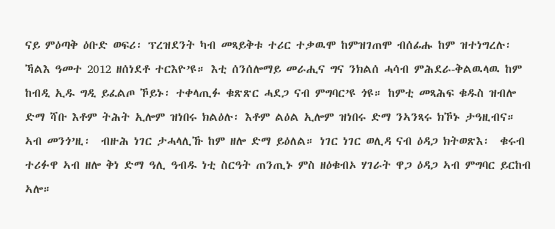ናይ ምዕጣቅ ዕቡድ ወፍሪ፡ ፕረዝደንት ካብ መጻይቅቱ ተሪር ተቃዉሞ ከምዝገጠሞ ብሰፊሑ ከም ዝተነግረሉ፡ ኻልእ ዓመተ 2012 ዘሰነደቶ ተርእዮ’ዩ። እቲ ሰንሰሎማይ መራሒና ግና ንክልሰ ሓሳብ ምሕደራ-ቅልዉላዉ ከም ከብዲ ኢዱ ግዲ ይፈልጦ ኾይኑ፡ ተቀላጢፉ ቁጽጽር ሓደጋ ናብ ምግባር’ዩ ጎዩ። ከምቲ መጻሕፍ ቁዱስ ዝብሎ ድማ ሻቡ እቶም ትሕት ኢሎም ዝነበሩ ክልዕሉ፡ እቶም ልዕል ኢሎም ዝነበሩ ድማ ንኣንጻሩ ክኾኑ ታዓዚብና። ኣብ መንጎ’ዚ፡  ብዙሕ ነገር ታሓላሊኹ ከም ዘሎ ድማ ይዕለል። ነገር ነገር ወሊዳ ናብ ዕዳጋ ክትወጽእ፡  ቁሩብ ተሪፉዋ ኣብ ዘሎ ቅነ ድማ ዓሊ ዓብዱ ነቲ ስርዓት ጠንጢኑ ምስ ዘዕቁብኦ ሃገራት ዋጋ ዕዳጋ ኣብ ምግባር ይርከብ ኣሎ።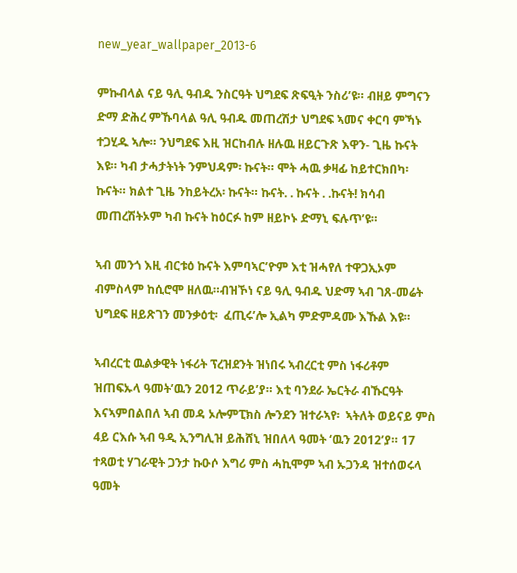new_year_wallpaper_2013-6

ምኩብላል ናይ ዓሊ ዓብዱ ንስርዓት ህግደፍ ጽፍዒት ንስሪ’ዩ። ብዘይ ምግናን ድማ ድሕረ ምኹባላል ዓሊ ዓብዱ መጠረሽታ ህግደፍ ኣመና ቀርባ ምኻኑ ተጋሂዱ ኣሎ። ንህግደፍ እዚ ዝርከብሉ ዘሉዉ ዘይርጉጽ እዋን- ጊዜ ኩናት እዩ። ካብ ታሓታትነት ንምህዳም፡ ኩናት። ሞት ሓዉ ቃዛፊ ከይተርክበካ፡ ኩናት። ክልተ ጊዜ ንከይትረአ፡ ኩናት። ኩናት. . ኩናት . .ኩናት! ክሳብ መጠረሽትኦም ካብ ኩናት ከዕርፉ ከም ዘይኮኑ ድማኒ ፍሉጥ’ዩ።

ኣብ መንጎ እዚ ብርቱዕ ኩናት እምባኣር’ዮም እቲ ዝሓየለ ተዋጋኢኦም ብምስላም ከሲሮሞ ዘለዉ።ብዝኾነ ናይ ዓሊ ዓብዱ ህድማ ኣብ ገጸ-መሬት ህግደፍ ዘይጽገን መንቃዕቲ፡  ፈጢሩ’ሎ ኢልካ ምድምዳሙ እኹል እዩ።

ኣብረርቲ ዉልቃዊት ነፋሪት ፕረዝደንት ዝነበሩ ኣብረርቲ ምስ ነፋሪቶም ዝጠፍኡላ ዓመት’ዉን 2012 ጥራይ’ያ። እቲ ባንደራ ኤርትራ ብኹርዓት እናኣምበልበለ ኣብ መዳ ኦሎምፒክስ ሎንደን ዝተራኣየ፡  ኣትለት ወይናይ ምስ 4ይ ርእሱ ኣብ ዓዲ ኢንግሊዝ ይሕሸኒ ዝበለላ ዓመት ‘ዉን 2012’ያ። 17 ተጻወቲ ሃገራዊት ጋንታ ኩዑሶ እግሪ ምስ ሓኪሞም ኣብ ኡጋንዳ ዝተሰወሩላ ዓመት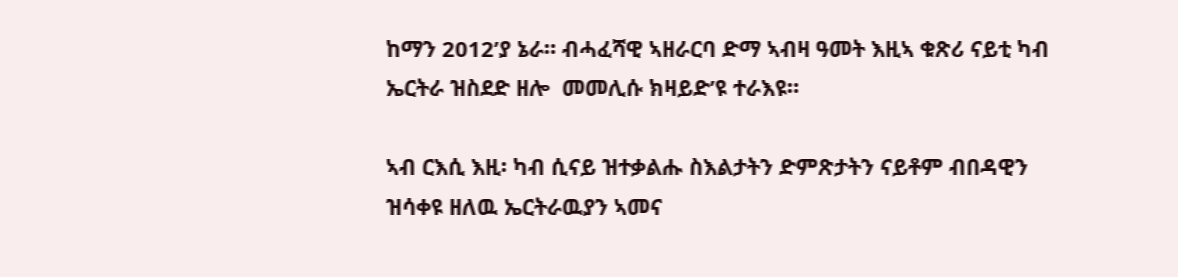ከማን 2012’ያ ኔራ። ብሓፈሻዊ ኣዘራርባ ድማ ኣብዛ ዓመት እዚኣ ቁጽሪ ናይቲ ካብ ኤርትራ ዝስደድ ዘሎ  መመሊሱ ክዛይድ’ዩ ተራእዩ።

ኣብ ርእሲ እዚ፡ ካብ ሲናይ ዝተቃልሑ ስእልታትን ድምጽታትን ናይቶም ብበዳዊን ዝሳቀዩ ዘለዉ ኤርትራዉያን ኣመና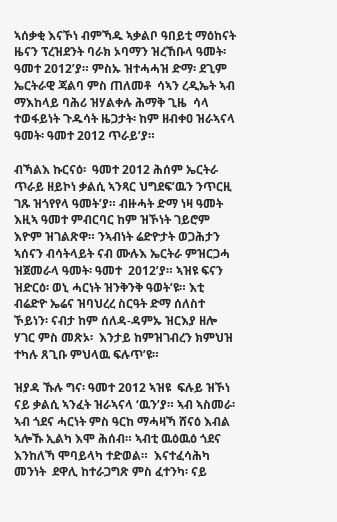ኣሰቃቂ እናኾነ ብምኻዱ ኣቃልቦ ዓበይቲ ማዕከናት ዜናን ፕረዝደንት ባራክ ኦባማን ዝረኸቡላ ዓመት፡ ዓመተ 2012’ያ። ምስኡ ዝተሓሓዝ ድማ፡ ደጊም ኤርትራዊ ጃልባ ምስ ጠለመቶ  ሳኣን ረዲኤት ኣብ ማእከላይ ባሕሪ ዝሃልቀሉ ሕማቅ ጊዜ  ሳላ ተወፋይነት ጉዱሳት ዜጋታት፡ ከም ዘብቀዐ ዝራኣናላ ዓመት፡ ዓመተ 2012 ጥራይ’ያ።

ብኻልእ ኩርናዕ፡  ዓመተ 2012 ሕሰም ኤርትራ ጥራይ ዘይኮነ ቃልሲ ኣንጻር ህግደፍ’ዉን ንጥርዚ ገጹ ዝጎየየላ ዓመት’ያ። ብዙሓት ድማ ነዛ ዓመት እዚኣ ዓመተ ምብርባር ከም ዝኾነት ገይሮም እዮም ዝገልጽዋ። ንኣብነት ሬድዮታት ወጋሕታን ኣሰናን ብሳትላይት ናብ ሙሉእ ኤርትራ ምዝርጋሓ ዝጀመራላ ዓመት፡ ዓመተ  2012’ያ። ኣዝዩ ፍናን ዝድርዕ፡ ወኒ ሓርነት ዝንቅንቅ ዓወት’ዩ። እቲ ብሬድዮ ኤሬና ዝባህረረ ስርዓት ድማ ሰለስተ ኾይነን፡ ናብታ ከም ሰለዳ-ዳምኡ ዝርእያ ዘሎ ሃገር ምስ መጽኦ፡  እንታይ ከምዝገብረን ክምህዝ ተካሉ ጸጊቡ ምህላዉ ፍሉጥ’ዩ።

ዝያዳ ኹሉ ግና፡ ዓመተ 2012 ኣዝዩ  ፍሉይ ዝኾነ ናይ ቃልሲ ኣንፈት ዝራኣናላ ‘ዉን’ያ። ኣብ ኣስመራ፡ ኣብ ጎደና ሓርነት ምስ ዓርከ ማሓዛኻ ሸናዕ እብል ኣሎኹ ኢልካ እሞ ሕሰብ። ኣብቲ ዉዕዉዕ ጎደና እንከለኻ ሞባይላካ ተድወል።  እናተፈሳሕካ መንነት  ደዋሊ ከተራጋግጽ ምስ ፈተንካ፡ ናይ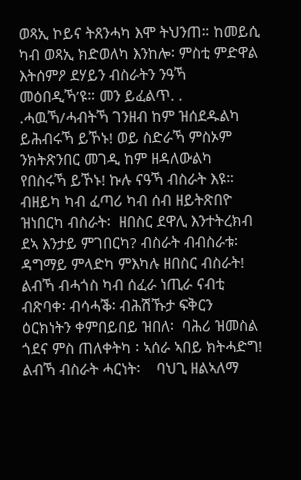ወጻኢ ኮይና ትጸንሓካ እሞ ትህንጠ። ከመይሲ ካብ ወጻኢ ክድወለካ እንከሎ፡ ምስቲ ምድዋል እትሰምዖ ደሃይን ብስራትን ንዓኻ መዕበዲኻ’ዩ። መን ይፈልጥ. . .ሓዉኻ/ሓብትኻ ገንዘብ ከም ዝሰደዱልካ ይሕብሩኻ ይኾኑ! ወይ ስድራኻ ምስኦም ንክትጽንበር መገዲ ከም ዘዳለውልካ የበስሩኻ ይኾኑ! ኩሉ ናዓኻ ብስራት እዩ። ብዘይካ ካብ ፈጣሪ ካብ ሰብ ዘይትጽበዮ ዝነበርካ ብስራት፡  ዘበስር ደዋሊ እንተትረክብ ደኣ እንታይ ምገበርካ? ብስራት ብብስራቱ፡  ዳግማይ ምላድካ ምእካሉ ዘበስር ብስራት! ልብኻ ብሓጎስ ካብ ሰፈራ ነጢራ ናብቲ ብጽባቀ፡ ብሳሓቕ፡ ብሕሽኹታ ፍቅርን ዕርክነትን ቀምበይበይ ዝበለ፡  ባሕሪ ዝመስል ጎደና ምስ ጠለቀትካ ፡ ኣሰራ ኣበይ ክትሓድግ! ልብኻ ብስራት ሓርነት፡    ባህጊ ዘልኣለማ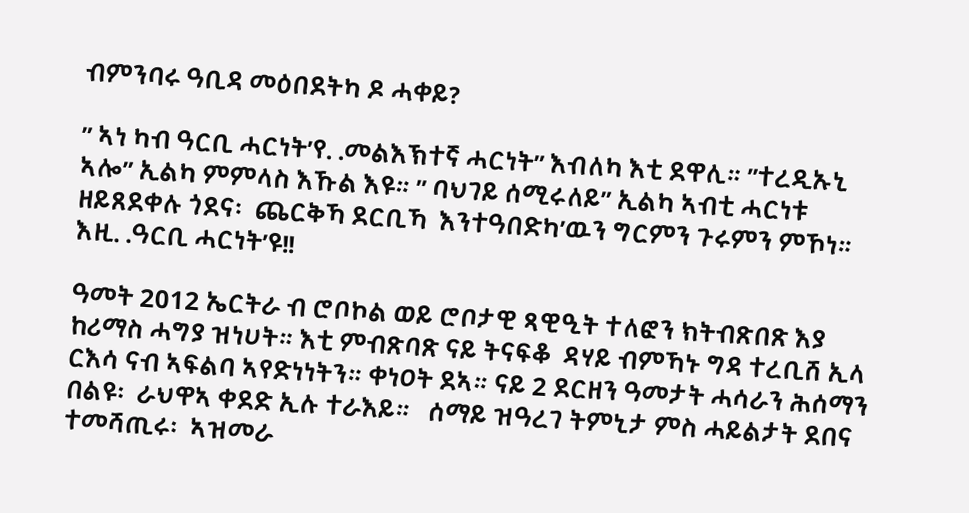ብምንባሩ ዓቢዳ መዕበደትካ ዶ ሓቀይ?

” ኣነ ካብ ዓርቢ ሓርነት’የ. .መልእኽተኛ ሓርነት” እብለካ እቲ ደዋሊ። ”ተረዲኡኒ ኣሎ” ኢልካ ምምላስ እኹል እዩ። ” ባህገይ ሰሚሩለይ” ኢልካ ኣብቲ ሓርነቱ ዘይጸደቀሉ ጎደና፡  ጨርቅኻ ደርቢኻ  እንተዓበድካ’ዉን ግርምን ጉሩምን ምኾነ። እዚ. .ዓርቢ ሓርነት’ዩ!!

ዓመት 2012 ኤርትራ ብ ሮቦኮል ወይ ሮቦታዊ ጻዊዒት ተለፎን ክትብጽበጽ እያ ከሪማስ ሓግያ ዝነሀት። እቲ ምብጽባጽ ናይ ትናፍቆ  ዳሃይ ብምኻኑ ግዳ ተረቢሸ ኢላ ርእሳ ናብ ኣፍልባ ኣየድነነትን። ቀነዐት ደኣ። ናይ 2 ደርዘን ዓመታት ሓሳራን ሕሰማን በልዩ፡  ራህዋኣ ቀደድ ኢሉ ተራእይ።   ሰማይ ዝዓረገ ትምኒታ ምስ ሓይልታት ደበና ተመሻጢሩ፡  ኣዝመራ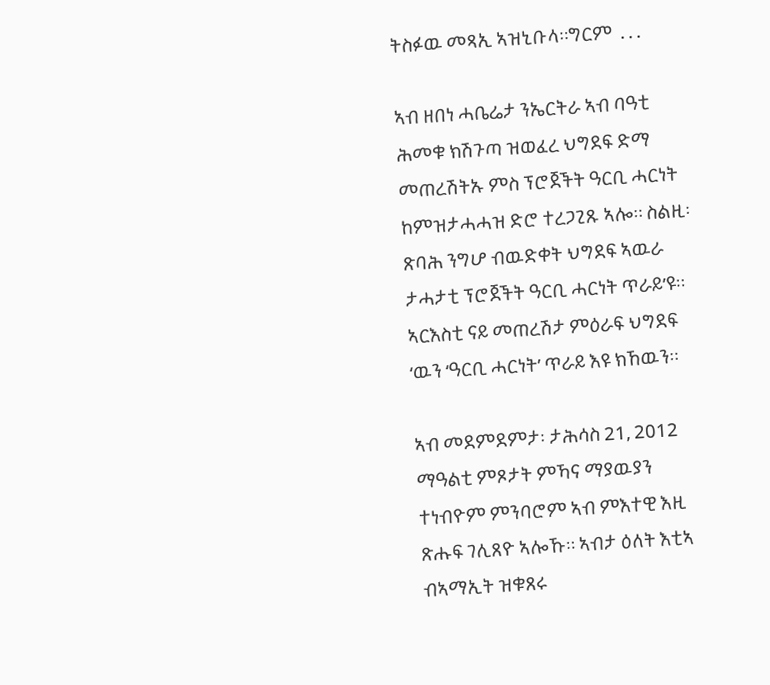ትስፉዉ መጻኢ ኣዝኒቡላ።ግርም  . . .

ኣብ ዘበነ ሓቤሬታ ንኤርትራ ኣብ ባዓቲ ሕመቁ ክሽጉጣ ዝወፈረ ህግደፍ ድማ መጠረሽትኡ ምስ ፕሮጀችት ዓርቢ ሓርነት ከምዝታሓሓዝ ድሮ ተረጋጊጹ ኣሎ። ስልዚ፡  ጽባሕ ንግሆ ብዉድቀት ህግደፍ ኣዉራ ታሓታቲ ፕሮጀችት ዓርቢ ሓርነት ጥራይ’ዩ። ኣርእስቲ ናይ መጠረሽታ ምዕራፍ ህግደፍ ‘ዉን ‘ዓርቢ ሓርነት’ ጥራይ እዩ ክኸዉን።

ኣብ መደምደምታ፡ ታሕሳስ 21, 2012 ማዓልቲ ምጾታት ምኻና ማያዉያን ተነብዮም ምንባሮም ኣብ ምእተዊ እዚ ጽሑፍ ገሊጸዮ ኣሎኹ። ኣብታ ዕለት እቲኣ ብኣማኢት ዝቁጸሩ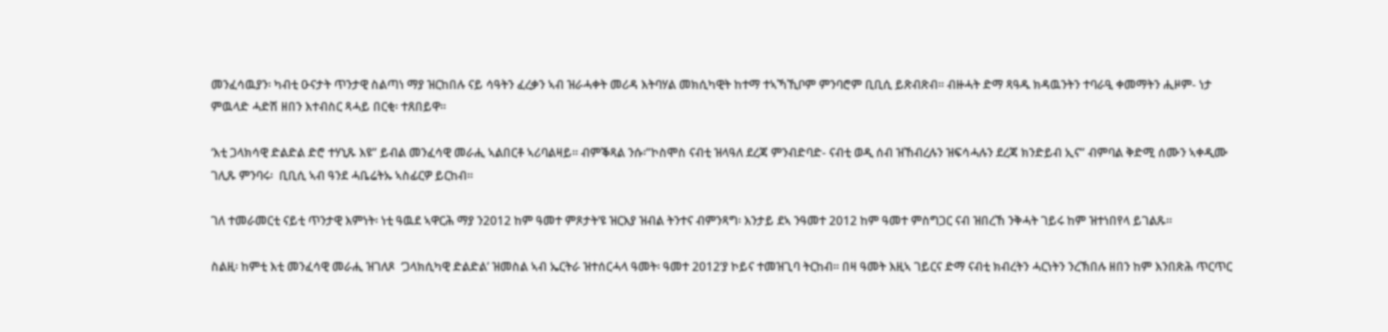መንፈሳዉያን፡ ካብቲ ዑናታት ጥንታዊ ስልጣነ ማያ ዝርከበሉ ናይ ሳዓትን ፈረቃን ኣብ ዝራሓቀት መሪዳ እትባሃል መክሲካዊት ከተማ ተኣኻኺቦም ምንባሮም ቢቢሲ ይጽብጽብ። ብዙሓት ድማ ጻዓዱ ክዳዉንትን ተባራዒ ቀመማትን ሒዞም- ነታ ምዉላድ ሓድሽ ዘበን እተብስር ጻሓይ በርቂ፡ ተጸበይዋ።

‘እቲ ጋላክሳዊ ድልድል ድሮ ተሃኒጹ እዩ” ይብል መንፈሳዊ መራሒ ኣልበርቶ ኣሪባልዛይ። ብምቕጻል ንሱ፡”ኮስሞስ ናብቲ ዝላዓለ ደረጃ ምንብድባድ- ናብቲ ወዲ ሰብ ዝኸብረሉን ዝፍሳሓሉን ደረጃ ክንድይብ ኢና” ብምባል ቅድሚ ሰሙን ኣቀዲሙ ገሊጹ ምንባሩ፡  ቢቢሲ ኣብ ዓንደ ሓቤሬትኡ ኣስፊርዎ ይርከብ።

ገለ ተመራመርቲ ናይቲ ጥንታዊ እምነት፡ ነቲ ዓዉደ ኣዋርሕ ማያ ን2012 ከም ዓመተ ምጾታት’ዩ ዝርእያ ዝብል ትንተና ብምንጻግ፡ እንታይ ደኣ ንዓመተ 2012 ከም ዓመተ ምስግጋር ናብ ዝበረኸ ንቅሓት ገይሩ ከም ዝተነበየላ ይገልጹ።

ስልዚ፡ ከምቲ እቲ መንፈሳዊ መራሒ ዝገለጾ  ‘ጋላክሲካዊ ድልድል’ ዝመስል ኣብ ኤርትራ ዝተሰርሓላ ዓመት፡ ዓመተ 2012’ያ ኮይና ተመዝጊባ ትርከብ። በዛ ዓመት እዚኣ ገይርና ድማ ናብቲ ክብረትን ሓርነትን ንረኽበሉ ዘበን ከም እንበጽሕ ጥርጥር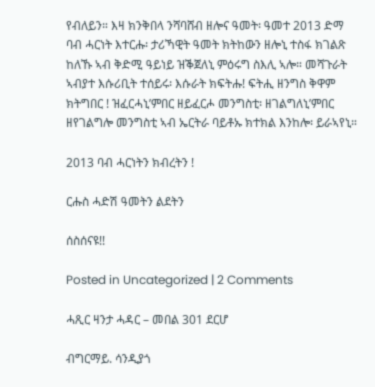የብለይን። እዛ ክንቅበላ ንሻባሸብ ዘሎና ዓመት፡ ዓመተ 2013 ድማ ባብ ሓርነት እተርሑ፡ ታሪኻዊት ዓመት ክትከውን ዘሎኒ ተስፋ ክገልጽ ከለኹ ኣብ ቅድሚ ዓይነይ ዝቕጀለኒ ምዕሩግ ስእሊ ኣሎ። መሻጉራት ኣብያተ እሱሪቢት ተሰይሩ፡ እሱራት ክፍትሑ! ፍትሒ ዘንግስ ቅዋም ክትግበር ! ዝፈርሓኒ’ምበር ዘይፈርሖ መንግስቲ፡ ዘገልግለኒ’ምበር ዘየገልግሎ መንግስቲ ኣብ ኤርትራ ባይቶኡ ክተክል እንከሎ፡ ይራኣየኒ።

2013 ባብ ሓርነትን ክብረትን !

ርሑስ ሓድሽ ዓመትን ልደትን

ሰስሰናዩ!!

Posted in Uncategorized | 2 Comments

ሓጺር ዛንታ ሓዳር – መበል 301 ደርሆ

ብግርማይ. ሳንዲያጎ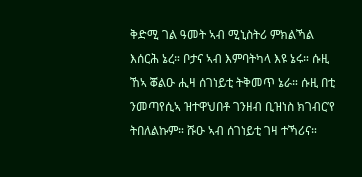ቅድሚ ገል ዓመት ኣብ ሚኒስትሪ ምክልኻል እሰርሕ ኔረ። ቦታና ኣብ እምባትካላ እዩ ኔሩ። ሱዚ ኸኣ ቖልዑ ሒዛ ሰገነይቲ ትቅመጥ ኔራ። ሱዚ በቲ ንመጣየሲኣ ዝተዋህበቶ ገንዘብ ቢዝነስ ክገብር’የ ትበለልኩም። ሹዑ ኣብ ሰገነይቲ ገዛ ተኻሪና።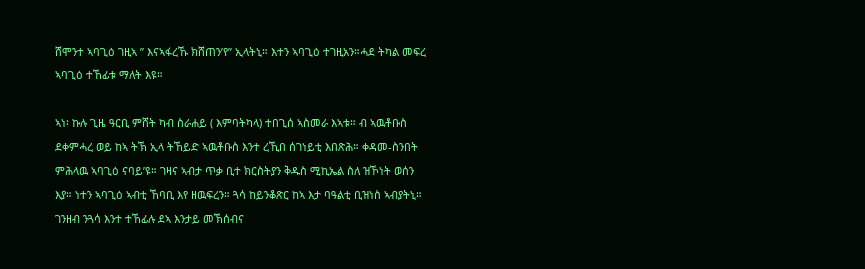ሸሞንተ ኣባጊዕ ገዚኣ ” እናኣፋረኹ ክሸጠን’የ” ኢላትኒ። እተን ኣባጊዕ ተገዚአን።ሓደ ትካል መፍረ ኣባጊዕ ተኸፊቱ ማለት እዩ።

ኣነ፡ ኩሉ ጊዜ ዓርቢ ምሸት ካብ ስራሐይ ( እምባትካላ) ተበጊሰ ኣስመራ እኣቱ። ብ ኣዉቶቡስ ደቀምሓረ ወይ ከኣ ትኽ ኢላ ትኸይድ ኣዉቶቡስ እንተ ረኺበ ሰገነይቲ እበጽሕ። ቀዳመ-ስንበት ምሕላዉ ኣባጊዕ ናባይ’ዩ። ገዛና ኣብታ ጥቃ ቢተ ክርስትያን ቅዱስ ሚኪኤል ስለ ዝኾነት ወሰን እያ። ነተን ኣባጊዕ ኣብቲ ኸባቢ እየ ዘዉፍረን። ጓሳ ከይንቆጽር ከኣ እታ ባዓልቲ ቢዝነስ ኣብያትኒ። ገንዘብ ንጓሳ እንተ ተኸፊሉ ደኣ እንታይ መኽሰብና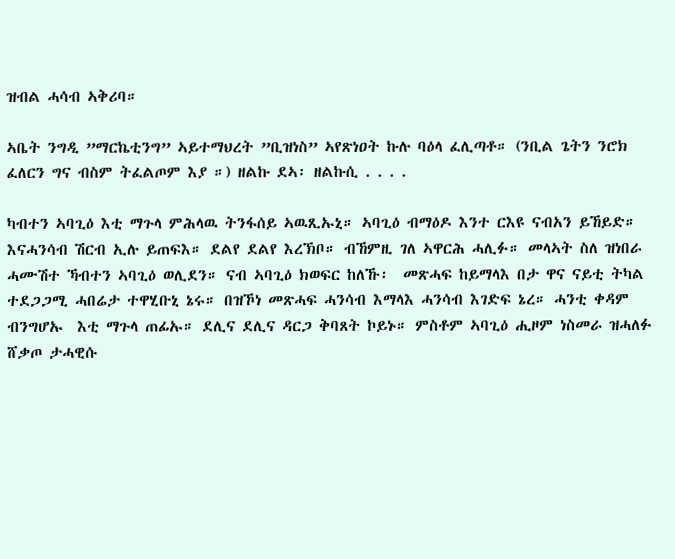ዝብል ሓሳብ ኣቅሪባ።

ኣቤት ንግዲ ”ማርኬቲንግ” ኣይተማህረት ”ቢዝነስ” ኣየጽነዐት ኩሉ ባዕላ ፈሊጣቶ። (ንቢል ጌትን ንሮክ ፈለርን ግና ብስም ትፈልጦም እያ ።) ዘልኩ ደኣ፡ ዘልኩሲ . . . .

ካብተን ኣባጊዕ እቲ ማጉላ ምሕላዉ ትንፋሰይ ኣዉጺኡኒ። ኣባጊዕ ብማዕዶ እንተ ርእዩ ናብአን ይኸይድ። እናሓንሳብ ሽርብ ኢሉ ይጠፍእ። ደልየ ደልየ እረኽቦ። ብኸምዚ ገለ ኣዋርሕ ሓሊፉ። መላኣት ስለ ዝነበራ ሓሙሽተ ኻብተን ኣባጊዕ ወሊደን። ናብ ኣባጊዕ ክወፍር ከለኹ፡  መጽሓፍ ከይማላእ በታ ዋና ናይቲ ትካል ተደጋጋሚ ሓበሬታ ተዋሂቡኒ ኔሩ። በዝኾነ መጽሓፍ ሓንሳብ እማላእ ሓንሳብ እገድፍ ኔረ። ሓንቲ ቀዳም  ብንግሆኡ  እቲ ማጉላ ጠፊኡ። ደሊና ደሊና ዳርጋ ቅባጸት ኮይኑ። ምስቶም ኣባጊዕ ሒዞም ነስመራ ዝሓለፉ ሸቃጦ ታሓዊሱ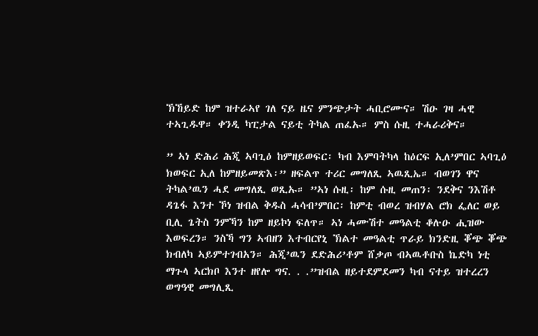ኽኸይድ ከም ዝተራኣየ ገለ ናይ ዜና ምንጭታት ሓቢሮሙና። ሽዑ ገዛ ሓዊ ተኣጊዱዋ። ቀንዲ ካፒታል ናይቲ ትካል ጠፈኡ። ምስ ሱዚ ተሓራሪቅና።

” ኣነ ድሕሪ ሕጂ ኣባጊዕ ከምዘይወፍር፡ ካብ እምባትካላ ከዕርፍ ኢለ’ምበር ኣባጊዕ ክወፍር ኢለ ከምዘይመጽእ፡” ዘፍልጥ ተሪር መግለጺ ኣዉጺኤ። ብወገን ዋና ትካል’ዉን ሓደ መግለጺ ወጺኡ። ”ኣነ ሱዚ፡ ከም ሱዚ መጠን፡ ንደቅና ንእሽቶ ዳጌፋ እንተ ኾነ ዝብል ቅዱስ ሓሳብ’ምበር፡ ከምቲ ብወረ ዝብሃል ሮክ ፌለር ወይ ቢሊ ጌትስ ንምኻን ከም ዘይኮነ ፍለጥ። ኣነ ሓሙሽተ መዓልቲ ቆሉዑ ሒዝው እወፍረን። ንስኻ ግን ኣብዘን እተብርየኒ ኽልተ መዓልቲ ጥራይ ክንድዚ ቖጭ ቖጭ ክብለካ ኣይምተገብአን። ሕጂ’ዉን ደድሕሪ’ቶም ሸቃጦ ብኣዉቶቡስ ኬድካ ነቲ ማጉላ ኣርክቦ እንተ ዘየሎ ግና. . .”ዝብል ዘይተደምደመን ካብ ናተይ ዝተረረን  ወግዓዊ መግሊጺ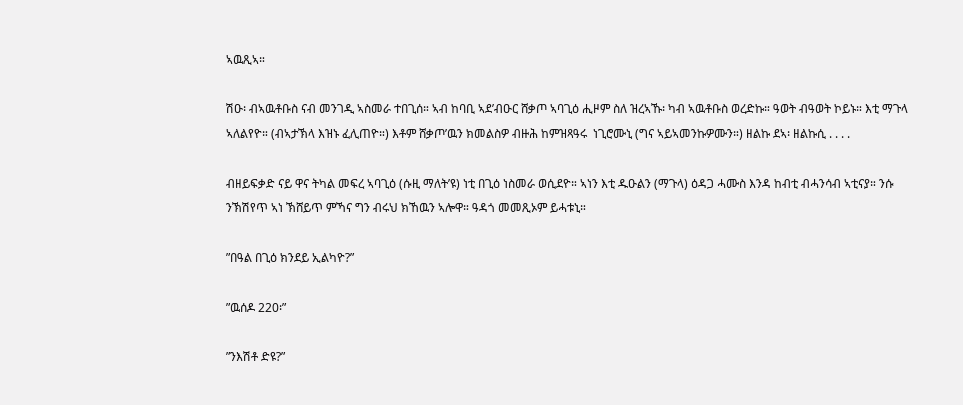ኣዉጺኣ።

ሽዑ፡ ብኣዉቶቡስ ናብ መንገዲ ኣስመራ ተበጊሰ። ኣብ ከባቢ ኣደ’ብዑር ሸቃጦ ኣባጊዕ ሒዞም ስለ ዝረኣኹ፡ ካብ ኣዉቶቡስ ወረድኩ። ዓወት ብዓወት ኮይኑ። እቲ ማጉላ ኣለልየዮ። (ብኣታኽላ እዝኑ ፈሊጠዮ።) እቶም ሸቃጦ’ዉን ክመልስዎ ብዙሕ ከምዝጻዓሩ  ነጊሮሙኒ (ግና ኣይኣመንኩዎሙን።) ዘልኩ ደኣ፡ ዘልኩሲ . . . .

ብዘይፍቃድ ናይ ዋና ትካል መፍረ ኣባጊዕ (ሱዚ ማለት’ዩ) ነቲ በጊዕ ነስመራ ወሲደዮ። ኣነን እቲ ዱዑልን (ማጉላ) ዕዳጋ ሓሙስ እንዳ ከብቲ ብሓንሳብ ኣቲናያ። ንሱ ንኽሽየጥ ኣነ ኽሸይጥ ምኻና ግን ብሩህ ክኸዉን ኣሎዋ። ዓዳጎ መመጺኦም ይሓቱኒ።

”በዓል በጊዕ ክንደይ ኢልካዮ?”

”ዉሰዶ 220፡”

”ንእሽቶ ድዩ?”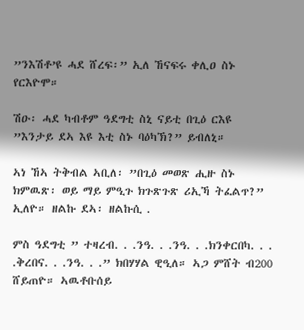”ንእሽቶ’ዩ ሓደ ሸረፍ፡” ኢለ ኸናፍሩ ቀሊዐ ስኑ የርእዮሞ።

ሽዑ፡ ሓደ ካብቶም ዓደግቲ ስኒ ናይቲ በጊዕ ርእዩ ”እንታይ ደኣ እዩ እቲ ስኑ ባዕካኽ?” ይብለኒ።

ኣነ ኸኣ ትቅብል ኣቢለ፡ ”በጊዕ መወጽ ሒዙ ስኑ ክምዉጽ፡ ወይ ማይ ምዒጉ ክጉጽጉጽ ሪኢኻ ትፈልጥ?” ኢለዮ። ዘልኩ ደኣ፡ ዘልኩሲ .

ምስ ዓደግቲ ” ተዛረብ. . .ንዓ. . .ንዓ. . .ክንቀርበካ. . . .ቅረበና. . .ንዓ. . .” ክበሃሃል ዊዒለ። ኣጋ ምሸት ብ200 ሸይጠዮ። ኣዉቶቡሰይ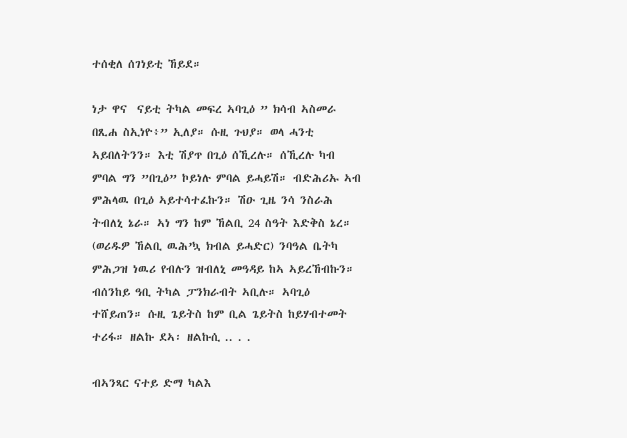ተሰቂለ ሰገነይቲ ኸይደ።

ነታ ዋና  ናይቲ ትካል መፍረ ኣባጊዕ ” ክሳብ ኣስመራ በጺሐ ስኢነዮ፥” ኢለያ። ሱዚ ጉህያ። ወላ ሓንቲ ኣይበለትንን። እቲ ሽያጥ በጊዕ ሰኺረሉ። ሰኺረሉ ካብ ምባል ግን ”በጊዕ” ኮይነሉ ምባል ይሓይሽ። ብድሕሪኡ ኣብ ምሕላዉ በጊዕ ኣይተሳተፈኩን። ሽዑ ጊዜ ንሳ ንስራሕ ትብለኒ ኔራ። ኣነ ግን ከም ኸልቢ 24 ስዓት እድቅስ ኔረ። (ወሪዱዎ ኸልቢ ዉሕ’ኳ ክብል ይሓድር) ንባዓል ቤትካ ምሕጋዝ ነዉሪ የብሉን ዝብለኒ መዓዳይ ከኣ ኣይረኸብኩን። ብሰንከይ ዓቢ ትካል ፓንክራብት ኣቢሉ። ኣባጊዕ ተሸይጠን። ሱዚ ጌይትስ ከም ቢል ጌይትስ ከይሃብተመት ተሪፋ። ዘልኩ ደኣ፡ ዘልኩሲ .. . .

ብኣንጻር ናተይ ድማ ካልእ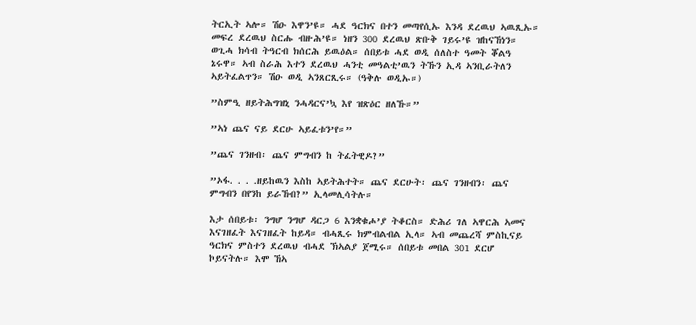ትርኢት ኣሎ። ሽዑ እዋን’ዩ። ሓደ ዓርክና በተን መጣየሲኡ እንዳ ደረዉህ ኣዉጺኡ። መፍረ ደረዉህ ስርሑ ብዙሕ’ዩ። ነዘን 300 ደረዉህ ጽቡቅ ገይሩ’ዩ ዝከናኸነን። ወጊሓ ክሳብ ትዓርብ ክሰርሕ ይዉዕል። ሰበይቱ ሓደ ወዲ ሰለስተ ዓመት ቖልዓ ኔሩዋ። ኣብ ስራሕ እተን ደረዉህ ሓንቲ መዓልቲ’ዉን ትኹን ኢዳ ኣንቢራትለን ኣይትፈልጥን። ሽዑ ወዲ ኣንጸርጺሩ። (ዓቅሉ ወዲኡ።)

”ስምዒ ዘይትሕግዝኒ ንሓዳርና’ኳ እየ ዝጽዕር ዘለኹ።”

”ኣነ ጨና ናይ ደርሁ ኣይፈቱን’የ።”

”ጨና ገንዘብ፡ ጨና ምግብን ከ ትፈትዊዶ?”

”ኦፋ. . . .ዘይከዉን እስከ ኣይትሕተት። ጨና ደርሁት፡ ጨና ገንዘብን፡ ጨና ምግብን በየንከ ይራኸብ?” ኢላመሊሳትሉ።

እታ ሰበይቱ፡ ንግሆ ንግሆ ዳርጋ 6 እንቋቁሖ’ያ ትቆርስ። ድሕሪ ገለ ኣዋርሕ ኣመና እናገዘፈት እናገዘፈት ከይዳ። ብሓጺሩ ክምብልብል ኢላ። ኣብ መጨረሻ ምስኪናይ ዓርክና ምስተን ደረዉህ ብሓደ ኽኣልያ ጀሚሩ። ሰበይቱ መበል 301 ደርሆ ኮይናትሉ። እሞ ኸኣ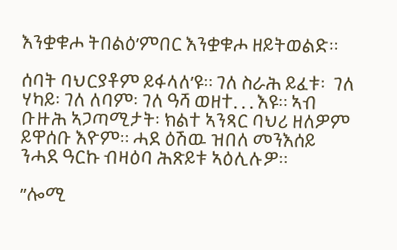እንቋቁሖ ትበልዕ’ምበር እንቋቁሖ ዘይትወልድ።

ሰባት ባህርያቶም ይፋላለ’ዩ። ገለ ስራሕ ይፈቱ፡  ገለ ሃካይ፡ ገለ ለባም፡ ገለ ዓሻ ወዘተ. . . እዩ። ኣብ ቡዙሕ ኣጋጣሚታት፡ ክልተ ኣንጻር ባህሪ ዘለዎም ይዋሰቡ እዮም። ሓደ ዕሽዉ ዝበለ መንእሰይ ንሓደ ዓርኩ ብዛዕባ ሕጽይቱ ኣዕሊሉዎ።

”ሎሚ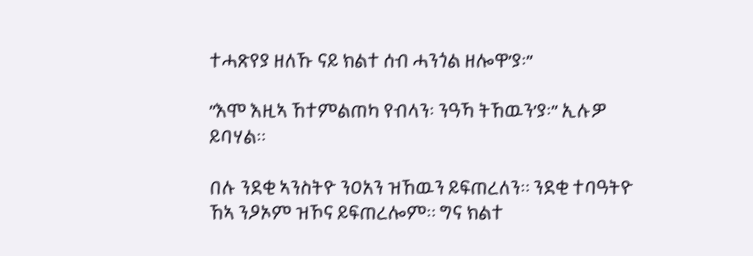ተሓጽየያ ዘለኹ ናይ ክልተ ሰብ ሓንጎል ዘሎዋ’ያ፡”

”እሞ እዚኣ ኸተምልጠካ የብላን፡ ንዓኻ ትኸዉን’ያ፡” ኢሉዎ ይባሃል።

በሉ ንደቂ ኣንስትዮ ንዐአን ዝኸዉን ይፍጠረለን። ንደቂ ተባዓትዮ ኸኣ ንዖኦም ዝኾና ይፍጠረሎም። ግና ክልተ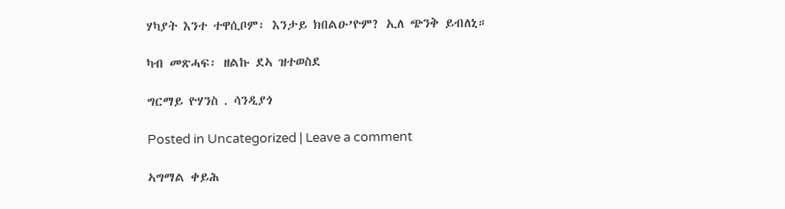ሃካያት እንተ ተዋሲቦም፡ እንታይ ክበልዑ’ዮም? ኢለ ጭንቅ ይብለኒ።

ካብ መጽሓፍ፡ ዘልኩ ደኣ ዝተወስደ

ግርማይ ዮሃንስ . ሳንዲያጎ

Posted in Uncategorized | Leave a comment

ኣግማል ቀይሕ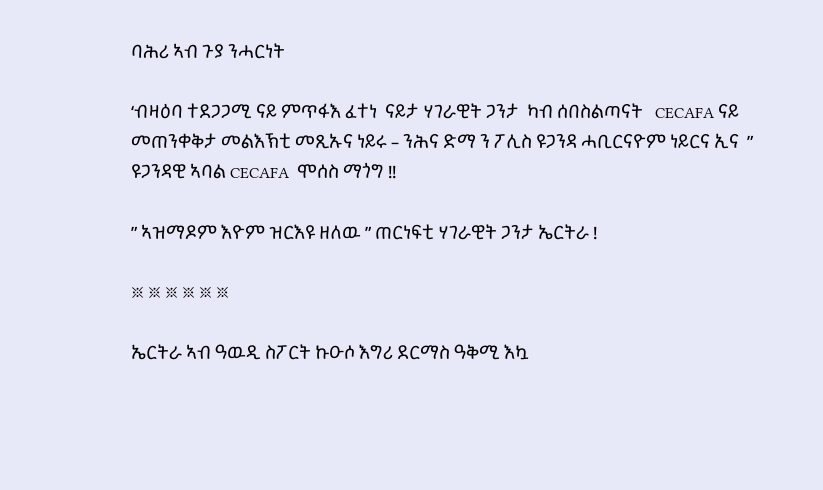ባሕሪ ኣብ ጉያ ንሓርነት

‘ብዛዕባ ተደጋጋሚ ናይ ምጥፋእ ፈተነ  ናይታ ሃገራዊት ጋንታ  ካብ ሰበስልጣናት   CECAFA ናይ መጠንቀቅታ መልእኽቲ መጺኡና ነይሩ – ንሕና ድማ ን ፖሊስ ዩጋንዳ ሓቢርናዮም ነይርና ኢና  ” ዩጋንዳዊ ኣባል CECAFA  ሞሰስ ማጎግ !!

” ኣዝማዶም እዮም ዝርእዩ ዘለዉ ” ጠርነፍቲ ሃገራዊት ጋንታ ኤርትራ !

፨ ፨ ፨ ፨ ፨ ፨

ኤርትራ ኣብ ዓዉዲ ስፖርት ኩዑሶ እግሪ ደርማስ ዓቅሚ እኳ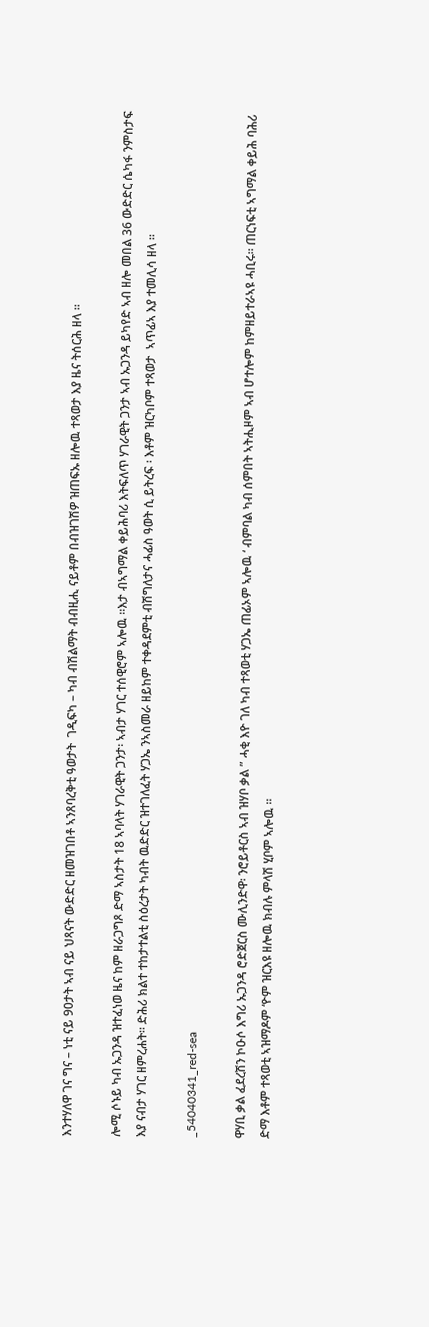እንተሃለዋ ገና ግና – ነቲ ናይ 90ታት ኣብ ናይ ህጻናት ውድድር ዘመዝገበቶ ኣንጸባረቅቲ ዓወታት  ገዲፍካ – ካብ ብሽልማት ብብዚሒ ናይቶም በብዝገሽዎ ዝጠፍኡ ዘሎዉ ተጻወታ እያ ዜና ትሰርሕ ዘላ ።

ሎሚ ሶኑይ ካብ ኡጋንዳ ዝተፈነወ ዜና ከም ዘራጋግጾ ድማ ኣስታት 18 ኣባላት ሃገራዊት ጋንታ፡ ኣብታ ሃገር ተሰዊሮም ኣሎዉ ።እታ ብኣግማል ቀይሕባሪ እትፍለጥ ሃገራዊት ጋንታ ኣብ ኡጋንዳ ይካየድ ኣብ ዘሎ መበል 36 ውድድር ሴካፋ ንምስታፍ እያ ናብታ ሃገር ዘምረሐት። ድሕሪ ክልተ ተከታተልቲ ስዕረታት ካብት ዉድድር ዝተገለፈት ሃጋኤ ንኣስመራ ዘይከም ተቀዳደምቲ ብሽግለታና ሓፊስ ዓወት ሲ ይትረፍ ፡ እቶም ዝርካቦም ተጻወታ  ኣጥፊኣ እያ ተመሊሳ ዘላ ።

_54040341_red-sea

ዋሃቢ ቃል ፈደረሽን ኮዑሶ እግሪ ኡጋንዳ ሮድጀርስ ሙሊንድዋ፡ ንሮይቶርስ ኣብ ዝሃቦ ቃል ” ሓቂ እዮ ገለ ካብ ተጻወቲ ሃጋኤ ጠፊኦም ኣሎዉ ‘ ብምባል ካብ ሰምበት ኣትሒዞም ኣብ ሆተሎም ከምዘይተራኣዩ ሓቢሩ። ጠርነፍቲ ኣግማል ቀይሕ ባሕሪ ድማ እቶም ተጻወቲ ኣዝማዶም ‘ዮም ዝርእዩ ዘሎዉ ክብሉ ምላሽ ሂቦም ኣሎዉ ።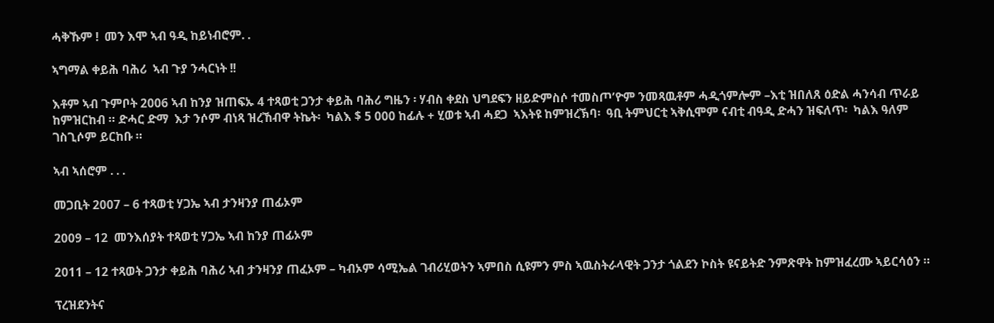ሓቅኹም !  መን እሞ ኣብ ዓዲ ከይነብሮም. .

ኣግማል ቀይሕ ባሕሪ  ኣብ ጉያ ንሓርነት !!

እቶም ኣብ ጉምቦት 2006 ኣብ ከንያ ዝጠፍኡ 4 ተጻወቲ ጋንታ ቀይሕ ባሕሪ ግዜን ፡ ሃብስ ቀደስ ህግደፍን ዘይድምስሶ ተመስጦ’ዮም ንመጻዉቶም ሓዲጎምሎም –እቲ ዝበለጸ ዕድል ሓንሳብ ጥራይ ከምዝርከብ ። ድሓር ድማ  እታ ንሶም ብነጻ ዝረኸብዋ ትኬት፡  ካልእ $ 5 000 ከፊሉ + ሂወቱ ኣብ ሓደጋ  ኣእትዩ ከምዝረኽባ፡  ዓቢ ትምህርቲ ኣቅሲሞም ናብቲ ብዓዲ ድሓን ዝፍለጥ፡  ካልእ ዓለም ገስጊሶም ይርከቡ ።

ኣብ ኣሰሮም . . .

መጋቢት 2007 – 6 ተጻወቲ ሃጋኤ ኣብ ታንዛንያ ጠፊኦም

2009 – 12  መንእሰያት ተጻወቲ ሃጋኤ ኣብ ከንያ ጠፊኦም

2011 – 12 ተጻወት ጋንታ ቀይሕ ባሕሪ ኣብ ታንዛንያ ጠፈኦም – ካብኦም ሳሚኤል ገብሪሂወትን ኣምበስ ሲዩምን ምስ ኣዉስትራላዊት ጋንታ ጎልደን ኮስት ዩናይትድ ንምጽዋት ከምዝፈረሙ ኣይርሳዕን ።

ፕረዝደንትና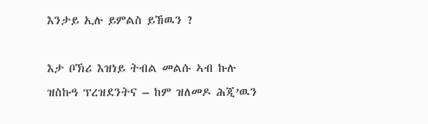እንታይ ኢሉ ይምልስ ይኸዉን ?

እታ ቦኽሪ እዝነይ ትብል መልሱ ኣብ ኩሉ ዝስኩዓ ፕረዝደንትና – ከም ዝለመዶ ሕጂ’ዉን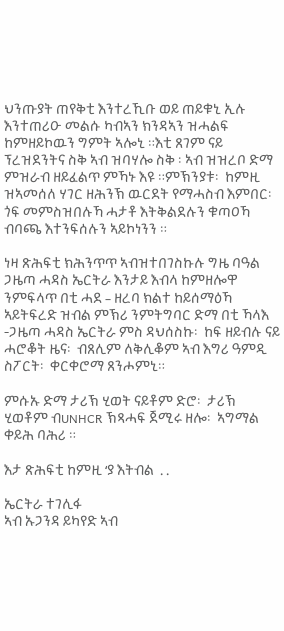ህንጡያት ጠየቅቲ እንተረኺቡ ወይ ጠይቁኒ ኢሉ እንተጠሪዑ መልሱ ካብኣን ክንዳኣን ዝሓልፍ ከምዘይኮዉን ግምት ኣሎኒ ።እቲ ጸገም ናይ ፕረዝደንትና ስቅ ኣብ ዝባሃሎ ስቅ ፡ ኣብ ዝዝረቦ ድማ ምዝራብ ዘይፈልጥ ምኻኑ እዩ ።ምኽንያቱ፡  ከምዚ ዝኣመሰለ ሃገር ዘሕንኽ ዉርደት የማሓስብ እምበር፡  ጎፍ መምስዝበሉኻ ሓታቶ እትቅልደሉን ቁጣዐኻ ብባጫ እተንፍሰሉን ኣይኮነንን ።

ነዛ ጽሕፍቲ ክሕንጥጥ ኣብዝተበገስኩሉ ግዜ ባዓል ጋዜጣ ሓዳስ ኤርትራ እንታይ እብላ ከምዘሎዋ ንምፍላጥ በቲ ሓደ – ዘረባ ክልተ ከይሰማዕኻ ኣይትፍረድ ዝብል ምኽሪ ንምትግባር ድማ በቲ ኻላእ -ጋዜጣ ሓዳስ ኤርትራ ምስ ዳህሰስኩ፡  ከፍ ዘይብሉ ናይ ሓሮቆት ዜና፡  ብጸሊም ለቅሊቆም ኣብ እግሪ ዓምዲ ስፖርት፡  ቀርቀሮማ ጸንሖምኒ።

ምሱኡ ድማ ታሪኽ ሂወት ናይቶም ድሮ፡  ታሪኽ ሂወቶም ብUNHCR ኽጻሓፍ ጀሚሩ ዘሎ፡  ኣግማል ቀይሕ ባሕሪ ።

እታ ጽሕፍቲ ከምዚ ‘ያ እትብል  . .

ኤርትራ ተገሊፋ
ኣብ ኡጋንዳ ይካየድ ኣብ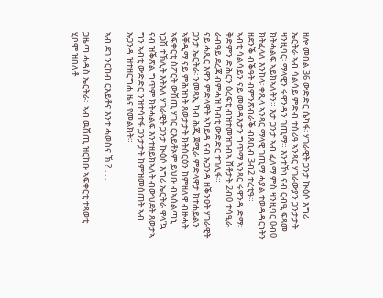ዘሎ መበል 36 ውድድር ሴካፋ፡ ሃገራዊት ጋንታ ኲዕሶ እግሪ ኤርትራ ኣብ ሳልሳይ ምድብ ተሰሪዓ ኣንጻር ሃገራውያን ጋንታታት ዛንዚባር፡ ማላዊን ሩዋንዳን ገጢማ። እንተኾነ ናብ ርብዒ ፍጻመ ክትሓልፍ ኣይክኣለትን። እታ ጋንታ ኣብ ፈለማ ምስ ዛንዚባር 0ብ0 ክትፈላለ እንከላ፡ ቀጺላ ኣንጻር ማላዊ ገጢማ ሓያል ተወዳዳርነትን ዘደንቕ ብቕዓት ብምንጽብራቕ ብጸቢብ 3ብ2 ተረቲዓ።
ኣብቲ ሳልሳይን ናይ መወዳእታን ግጥማ ኣንጻር ሩዋንዳ ድማ፡ ቅድምን ድሕርን ዕረፍቲ ብዝተመዝገብኣ ሸቶታት 2ብ0 ተሳዒራ ራብዓይ ደረጃ ብምሓዝ ካብቲ ውድድር ተገሊፋ።
ናይ ሓጺር እዋን ምድላዋት ኣካይዳ ናብ ኡጋንዳ ዘቕንዐት ሃገራዊት ጋንታ ኤርትራ፡ ንመጻኢ ካብ ሕጂ ጀሚራ ምድላዋታ ክተሐይልን ኣቐዲማ ናይ ምሕዝነት ጸወታታት ክትሰርዕን ከምዘለዋ ብዙሓት ኣፍቀርቲ ስፖርት ውሽጢ ሃገር ርእይቶኦም ይህቡ ብኣሰልጣኒ ነጋሽ ተኽሊት እትእለ ሃገራዊት ጋንታ ኲዕሶ እግሪ ኤርትራ ዋላ’ኳ ናብ ዝቕጽል ግጥም ክትሓልፍ እንተዘይክኣለት ብውህደት ጸወታኣ ግን ኣብቲ ውድድር ንዝተሳተፋ ጋንታታት ከምዝመሰጠት ኣብ ኡጋንዳ ዝተዘርግሐ ዜና የመልክት።

ኣብ ደገ ንርከብ ርእይቶና እንተ ሓወስና ኽ ? . . .

ጋዜጣ ሓዳስ ኤርትራ፡  ኣብ ዉሽጢ ዝርከቡ ኣፍቀርቲ ተጻወቲ  ሂቦሞ ዝበለቶ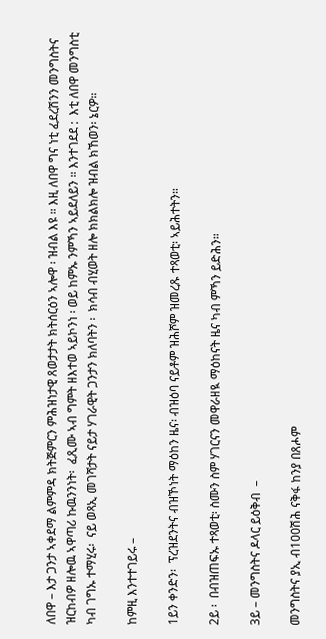ለበዋ – እታ ጋንታ ኣቀደማ ልምምዳ ክትጅምርን ምሕዝነታዊ ጸወታታት ክትሰርዕን ኣሎዋ ፡ ዝብል እዩ ። እዚ ለበዋ ግና ነቲ ፈደረሽንን መንግስትና ዝርከብዎ ዘሎዉ ኣዋጣሪ ኩዉንንነት፡  ፈጺሙ ኣብ ግምት ዘእተወ ኣይኮንነ ፡ ወይ ከምኡ ንምኻን ኣይደለይን ። እንተገደደ :  እቲ ለበዋ መንግስቲ ካብ ገግኡ ተማሂሩ፡  ናይ ወጻኢ መገሻታት ናይታ ሃገራዊት ጋንታን ክለባትን ፡  ክሳብ ብሂወት ዘሎ ክክልክሎ ዝብል ክኸወን፡ ኔርዎ።

ከምዚ እንተተገይሩ –

1ይን ቀንድን፡  ፕረዝደንትና ብዝኾነት ማዕከን ዜና፡ ብዝዕባ ናይቶም ዝሕሾም ዝመረጹ ተጻወቲ፡ ኣይሕተትን።

2ይ ፡  በብዝጠፍኡ ተጻወቲ፡ ስሙን ስም ሃገርናን መዋራዘዪ ማዕከናት ዜና ካብ ምኻን ይድሕን።

3ይ – መንግስትና ዶላር ይዕቅብ  –

መንግስትና ያኢ ብ100ሽሕ ናቅፋ ከንያ በጸሖም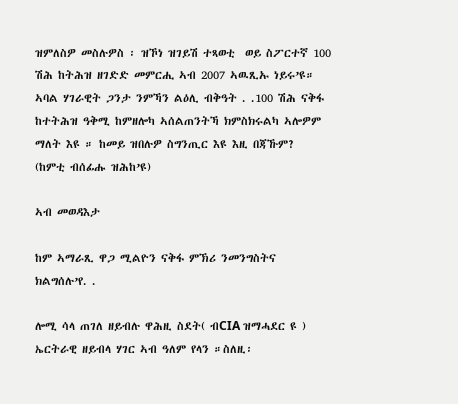ዝምለስዎ መስሉዎስ ፡ ዝኾነ ዝገይሽ ተጻወቲ  ወይ ስፖርተኛ 100 ሽሕ ከትሕዝ ዘገድድ መምርሒ ኣብ 2007 ኣዉጺኡ ነይሩ’ዩ። ኣባል ሃገራዊት ጋንታ ንምኻን ልዕሊ ብቅዓት . .100 ሽሕ ናቅፋ ከተትሕዝ ዓቅሚ ከምዘሎካ ኣሰልጠንትኻ ክምስክሩልካ ኣሎዎም ማለት እዩ ። ከመይ ዝበሉዎ ስግንጢር እዩ እዚ በጃኹም?  (ከምቲ ብሰፊሑ ዝሕከ’ዩ)

ኣብ መወዳእታ

ከም ኣማራጺ ዋጋ ሚልዮን ናቅፋ ምኽሪ ንመንግስትና ክልግሰሉ’የ. .

ሎሚ ሳላ ጠገለ ዘይብሉ ዋሕዚ ስደት( ብCIA ዝማሓደር ዩ )  ኤርትራዊ ዘይብላ ሃገር ኣብ ዓለም የላን ።ስለዚ፡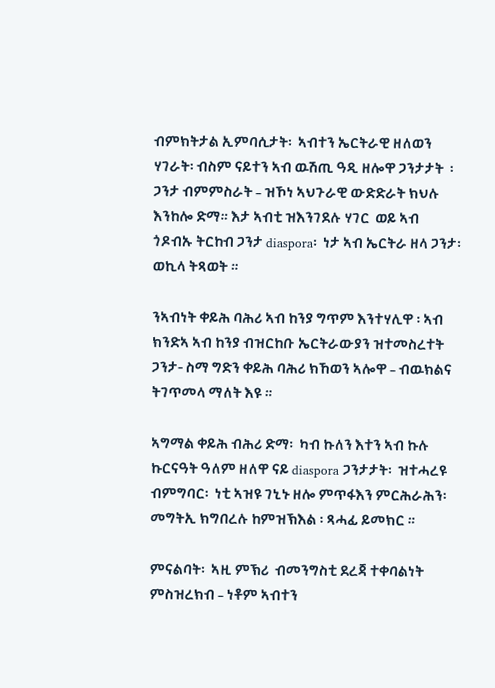ብምክትታል ኢምባሲታት፡  ኣብተን ኤርትራዊ ዘለወን ሃገራት፡ ብስም ናይተን ኣብ ዉሽጢ ዓዲ ዘሎዋ ጋንታታት  ፡ ጋንታ ብምምስራት – ዝኾነ ኣህጉራዊ ውድድራት ክህሉ እንከሎ ድማ። እታ ኣብቲ ዝእንገደሉ ሃገር  ወይ ኣብ ጎዶብኡ ትርከብ ጋንታ diaspora፡  ነታ ኣብ ኤርትራ ዘላ ጋንታ፡  ወኪላ ትጻወት ።

ንኣብነት ቀይሕ ባሕሪ ኣብ ከንያ ግጥም እንተሃሊዋ ፡ ኣብ ክንድኣ ኣብ ከንያ ብዝርከቡ ኤርትራውያን ዝተመስረተት ጋንታ- ስማ ግድን ቀይሕ ባሕሪ ክኸወን ኣሎዋ – ብዉክልና ትገጥመላ ማለት እዩ ።

ኣግማል ቀይሕ ብሕሪ ድማ፡  ካብ ኩለን እተን ኣብ ኩሉ ኩርናዓት ዓለም ዘለዋ ናይ diaspora ጋንታታት፡  ዝተሓረዩ ብምግባር፡  ነቲ ኣዝዩ ገኒኑ ዘሎ ምጥፋእን ምርሕራሕን፡  መግትኢ ክግበረሉ ከምዝኽእል ፡ ጻሓፊ ይመክር ።

ምናልባት፡  ኣዚ ምኽሪ  ብመንግስቲ ደረጃ ተቀባልነት ምስዝረክብ – ነቶም ኣብተን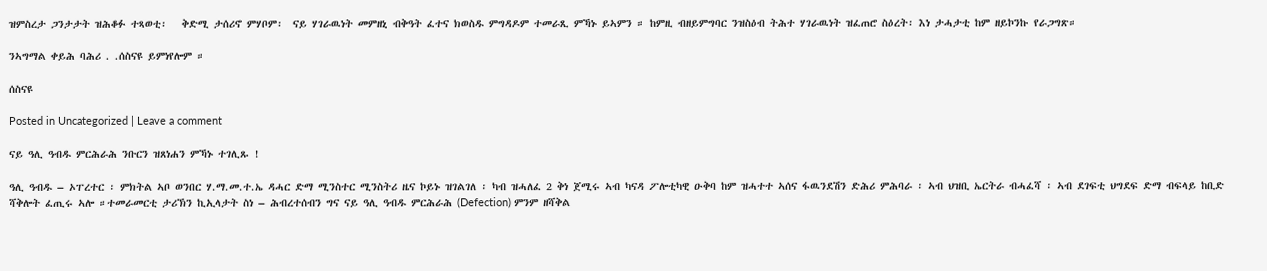ዝምስረታ ጋንታታት ዝሕቆፉ ተጻወቲ፡   ቅድሚ ታሰሪኖ ምሃቦም፡  ናይ ሃገራዉነት መምዘኒ ብቅዓት ፈተና ክወስዱ ምግዳዶም ተመራጺ ምኻኑ ይኣምን ። ከምዚ ብዘይምግባር ንዝስዕብ ትሕተ ሃገራዉነት ዝፈጠሮ ስዕረት፡ እነ ታሓታቲ ከም ዘይኮንኩ የራጋግጽ።

ንኣግማል ቀይሕ ባሕሪ . .ሰስናዩ ይምነየሎም ።

ሰስናዩ

Posted in Uncategorized | Leave a comment

ናይ ዓሊ ዓብዱ ምርሕራሕ ንቡርን ዝጸነሐን ምኻኑ ተገሊጹ !

ዓሊ ዓብዱ – ኦፐረተር ፡ ምክትል ኣቦ ወንበር ሃ.ማ.መ.ተ.ኤ ዳሓር ድማ ሚንስተር ሚንስትሪ ዜና ኮይኑ ዝገልገለ ፡ ካብ ዝሓለፈ 2 ቅነ ጀሚሩ ኣብ ካናዳ ፖሎቲካዊ ዑቅባ ከም ዝሓተተ ኣሰና ፋዉንደሽን ድሕሪ ምሕባራ ፡ ኣብ ህዝቢ ኤርትራ ብሓፈሻ ፡ ኣብ ደገፍቲ ህግደፍ ድማ ብፍላይ ከቢድ ሻቅሎት ፈጢሩ ኣሎ ።ተመራመርቲ ታሪኽን ኪኢላታት ስነ – ሕብረተሰብን ግና ናይ ዓሊ ዓብዱ ምርሕራሕ (Defection) ምንም ዘሻቅል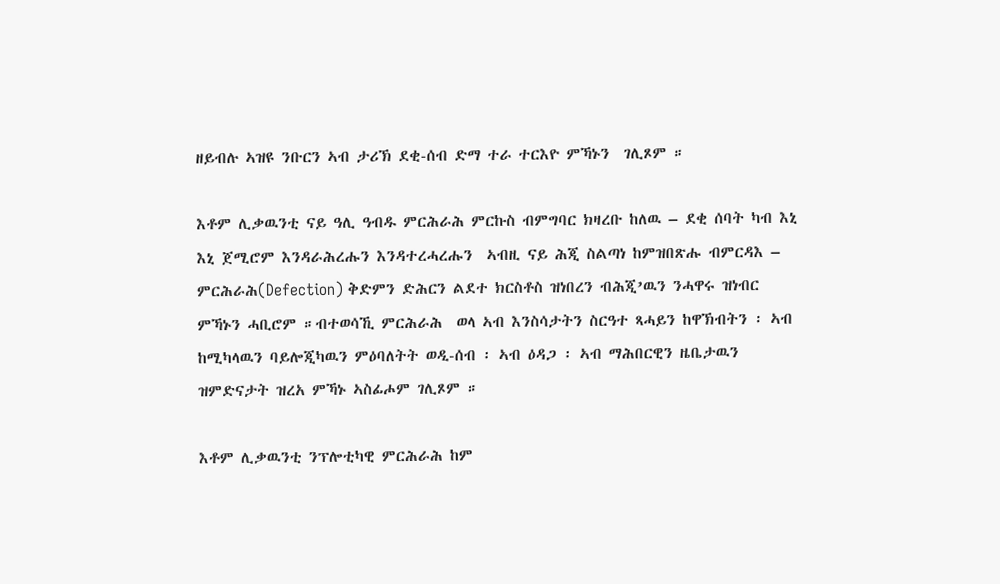ዘይብሉ ኣዝዩ ንቡርን ኣብ ታሪኽ ደቂ-ሰብ ድማ ተራ ተርእዮ ምኻኑን  ገሊጾም ።

እቶም ሊቃዉንቲ ናይ ዓሊ ዓብዱ ምርሕራሕ ምርኩስ ብምግባር ክዛረቡ ከለዉ – ደቂ ሰባት ካብ እኒ እኒ ጀሚሮም እንዳራሕረሑን እንዳተረሓረሑን  ኣብዚ ናይ ሕጂ ስልጣነ ከምዝበጽሑ ብምርዳእ – ምርሕራሕ(Defection) ቅድምን ድሕርን ልደተ ክርስቶስ ዝነበረን ብሕጂ’ዉን ንሓዋሩ ዝነብር ምኻኑን ሓቢሮም ።ብተወሳኺ ምርሕራሕ  ወላ ኣብ እንስሳታትን ስርዓተ ጻሓይን ከዋኽብትን ፡ ኣብ ከሚካላዉን ባይሎጂካዉን ምዕባለትት ወዲ-ሰብ ፡ ኣብ ዕዳጋ ፡ ኣብ ማሕበርዊን ዜቤታዉን ዝምድናታት ዝረአ ምኻኑ ኣስፊሖም ገሊጾም ።

እቶም ሊቃዉንቲ ንፕሎቲካዊ ምርሕራሕ ከም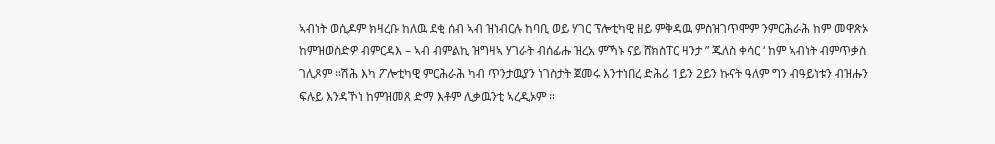ኣብነት ወሲዶም ክዛረቡ ከለዉ ደቂ ሰብ ኣብ ዝነብርሉ ከባቢ ወይ ሃገር ፕሎቲካዊ ዘይ ምቅዳዉ ምስዝገጥሞም ንምርሕራሕ ከም መዋጽኦ ከምዝወስድዎ ብምርዳእ – ኣብ ብምልኪ ዝግዛኣ ሃገራት ብሰፊሑ ዝረአ ምኻኑ ናይ ሸክስፐር ዛንታ ” ጁለስ ቀሳር ‘ ከም ኣብነት ብምጥቃስ ገሊጾም ።ሽሕ እካ ፖሎቲካዊ ምርሕራሕ ካብ ጥንታዉያን ነገስታት ጀመሩ እንተነበረ ድሕሪ 1ይን 2ይን ኩናት ዓለም ግን ብዓይነቱን ብዝሑን ፍሉይ እንዳኾነ ከምዝመጸ ድማ እቶም ሊቃዉንቲ ኣረዲኦም ።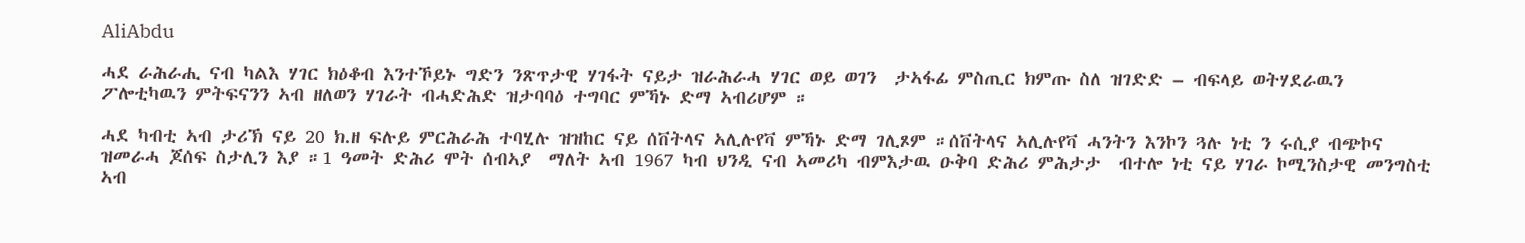AliAbdu

ሓደ ራሕራሒ ናብ ካልእ ሃገር ክዕቆብ እንተኾይኑ ግድን ንጽጥታዊ ሃገፋት ናይታ ዝራሕራሓ ሃገር ወይ ወገን  ታኣፋፊ ምስጢር ክምጡ ስለ ዝገድድ – ብፍላይ ወትሃደራዉን ፖሎቲካዉን ምትፍናንን ኣብ ዘለወን ሃገራት ብሓድሕድ ዝታባባዕ ተግባር ምኻኑ ድማ ኣብሪሆም ።

ሓደ ካብቲ ኣብ ታሪኽ ናይ 20 ክ.ዘ ፍሉይ ምርሕራሕ ተባሂሉ ዝዝከር ናይ ሰቨትላና ኣሊሉየቫ ምኻኑ ድማ ገሊጾም ።ሰቨትላና ኣሊሉየቫ ሓንትን እንኮን ጓሉ ነቲ ን ሩሲያ ብጭኮና ዝመራሓ ጆሰፍ ስታሊን እያ ።1 ዓመት ድሕሪ ሞት ሰብኣያ  ማለት ኣብ 1967 ካብ ህንዲ ናብ ኣመሪካ ብምእታዉ ዑቅባ ድሕሪ ምሕታታ  ብተሎ ነቲ ናይ ሃገራ ኮሚንስታዊ መንግስቲ ኣብ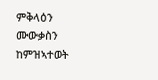ምቅላዕን ሙውቃስን ከምዝኣተወት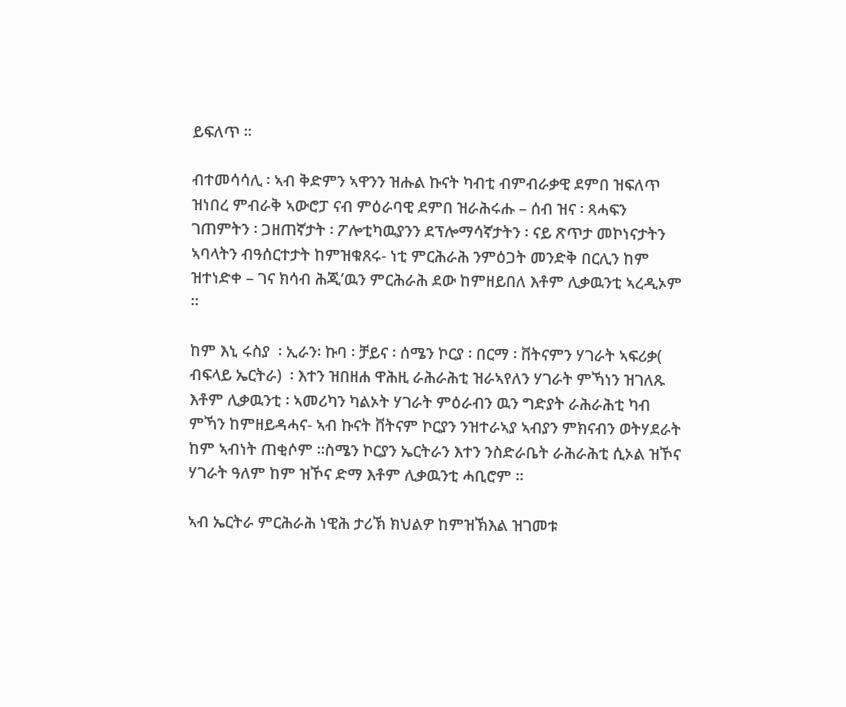ይፍለጥ ።

ብተመሳሳሊ ፡ ኣብ ቅድምን ኣዋንን ዝሑል ኩናት ካብቲ ብምብራቃዊ ደምበ ዝፍለጥ ዝነበረ ምብራቅ ኣውሮፓ ናብ ምዕራባዊ ደምበ ዝራሕሩሑ – ሰብ ዝና ፡ ጻሓፍን ገጠምትን ፡ ጋዘጠኛታት ፡ ፖሎቲካዉያንን ደፕሎማሳኛታትን ፡ ናይ ጽጥታ መኮነናታትን ኣባላትን ብዓሰርተታት ከምዝቁጸሩ- ነቲ ምርሕራሕ ንምዕጋት መንድቅ በርሊን ከም ዝተነድቀ – ገና ክሳብ ሕጂ’ዉን ምርሕራሕ ደው ከምዘይበለ እቶም ሊቃዉንቲ ኣረዲኦም ።

ከም እኒ ሩስያ  ፡ ኢራን፡ ኩባ ፡ ቻይና ፡ ሰሜን ኮርያ ፡ በርማ ፡ ቨትናምን ሃገራት ኣፍሪቃ( ብፍላይ ኤርትራ)  ፡ እተን ዝበዘሐ ዋሕዚ ራሕራሕቲ ዝራኣየለን ሃገራት ምኻነን ዝገለጹ እቶም ሊቃዉንቲ ፡ ኣመሪካን ካልኦት ሃገራት ምዕራብን ዉን ግድያት ራሕራሕቲ ካብ ምኻን ከምዘይዳሓና- ኣብ ኩናት ቨትናም ኮርያን ንዝተራኣያ ኣብያን ምክናብን ወትሃደራት ከም ኣብነት ጠቂሶም ።ስሜን ኮርያን ኤርትራን እተን ንስድራቤት ራሕራሕቲ ሲኦል ዝኾና ሃገራት ዓለም ከም ዝኾና ድማ እቶም ሊቃዉንቲ ሓቢሮም ።

ኣብ ኤርትራ ምርሕራሕ ነዊሕ ታሪኽ ክህልዎ ከምዝኽእል ዝገመቱ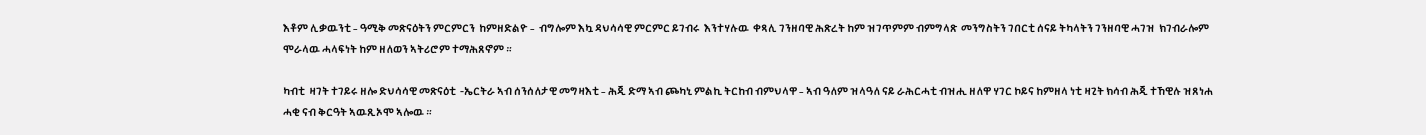እቶም ሊቃዉንቲ – ዓሚቅ መጽናዕትን ምርምርን  ከምዘድልዮ –  ብግሎም እኳ ዳህሳሳዊ ምርምር ይገብሩ  እንተሃሉዉ  ቀጻሊ ገንዘባዊ ሕጽረት ከም ዝገጥምም ብምግላጽ  መንግስትን ገበርቲ ሰናይ ትካላትን ገንዘባዊ ሓገዝ  ክገብራሎም ሞራላዉ ሓላፍነት ከም ዘለወን ኣትሪሮም ተማሕጸኖም ።

ካብቲ  ዛገት ተገይሩ ዘሎ ድህሳሳዊ መጽናዕቲ  -ኤርትራ ኣብ ሰንሰለታዊ መግዛእቲ – ሕጂ ድማ ኣብ ጮካኒ ምልኪ ትርከብ ብምህላዋ – ኣብ ዓለም ዝላዓለ ናይ ራሕርሓቲ ብዝሒ ዘለዋ ሃገር ኮይና ከምዘላ ነቲ ዛጊት ክሳብ ሕጂ ተኸዊሉ ዝጸነሐ ሓቂ ናብ ቅርዓት ኣዉጺኦሞ ኣሎዉ ።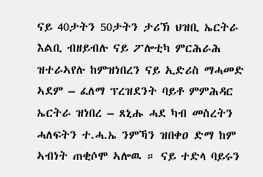ናይ 40ታትን 50ታትን ታሪኽ ህዝቢ ኤርትራ እልቢ ብዘይብሉ ናይ ፖሎቲካ ምርሕራሕ ዝተራኣየሉ ከምዝነበረን ናይ ኢድሪስ ማሓመድ ኣደም – ፈለማ ፕረዝደንት ባይቶ ምምሕዳር ኤርትራ ዝነበረ – ጸኒሑ ሓደ ካብ መስረትን ሓለፍትን ተ.ሓ.ኤ ንምኻን ዝበቀዐ ድማ ከም ኣብነት ጠቂሶሞ ኣሎዉ ። ናይ ተድላ ባይሩን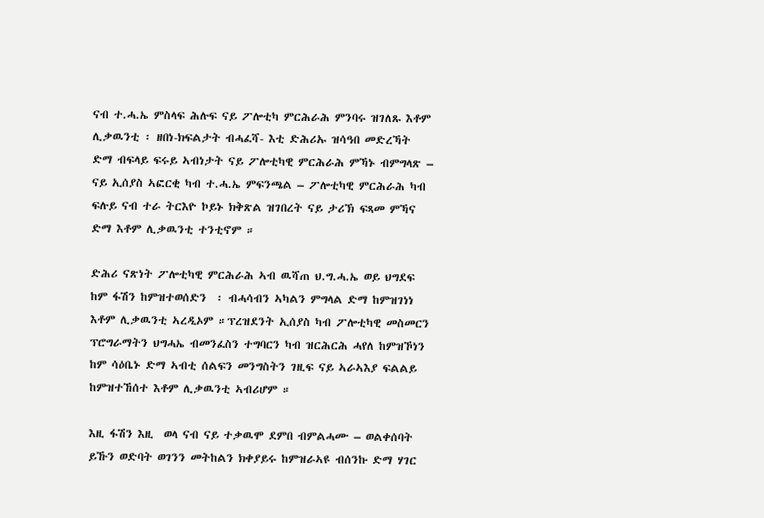ናብ ተ.ሓ.ኤ ምስላፍ ሕሉፍ ናይ ፖሎቲካ ምርሕራሕ ምንባሩ ዝገለጹ እቶም ሊቃዉንቲ ፡ ዘበነ-ክፍልታት ብሓፈሻ- እቲ ድሕሪኡ ዝሳዓበ መድረኻት ድማ ብፍላይ ፍሩይ ኣብነታት ናይ ፖሎቲካዊ ምርሕራሕ ምኻኑ ብምግላጽ – ናይ ኢሰያስ ኣፎርቂ ካብ ተ.ሓ.ኤ ምፍንጫል – ፖሎቲካዊ ምርሕራሕ ካብ ፍሉይ ናብ ተራ ትርእዮ ኮይኑ ክቅጽል ዝገበረት ናይ ታሪኽ ፍጻመ ምኻና ድማ እቶም ሊቃዉንቲ ተንቲኖም ።

ድሕሪ ናጽነት ፖሎቲካዊ ምርሕራሕ ኣብ ዉሻጠ ህ.ግ.ሓ.ኤ ወይ ህግደፍ ከም ፋሽን ከምዝተወሰድን  ፡ ብሓሳብን ኣካልን ምግላል ድማ ከምዝገነነ እቶም ሊቃዉንቲ ኣረዲኦም ።ፕረዝደንት ኢሰያስ ካብ ፖሎቲካዊ መስመርን ፕሮግራማትን ህግሓኤ ብመንፈስን ተግባርን ካብ ዝርሕርሕ ሓየለ ከምዝኾነን ከም ሳዕቤኑ ድማ ኣብቲ ሰልፍን መንግስትን ገዚፍ ናይ ኣራኣእያ ፍልልይ ከምዝተኸሰተ እቶም ሊቃዉንቲ ኣብሪሆም ።

እዚ ፋሽን እዚ  ወላ ናብ ናይ ተቃዉሞ ደምበ ብምልሓሙ – ወልቀሰባት ይኹን ወድባት ወገንን መትከልን ክቀያይሩ ከምዝራኣዩ ብሰንኩ ድማ ሃገር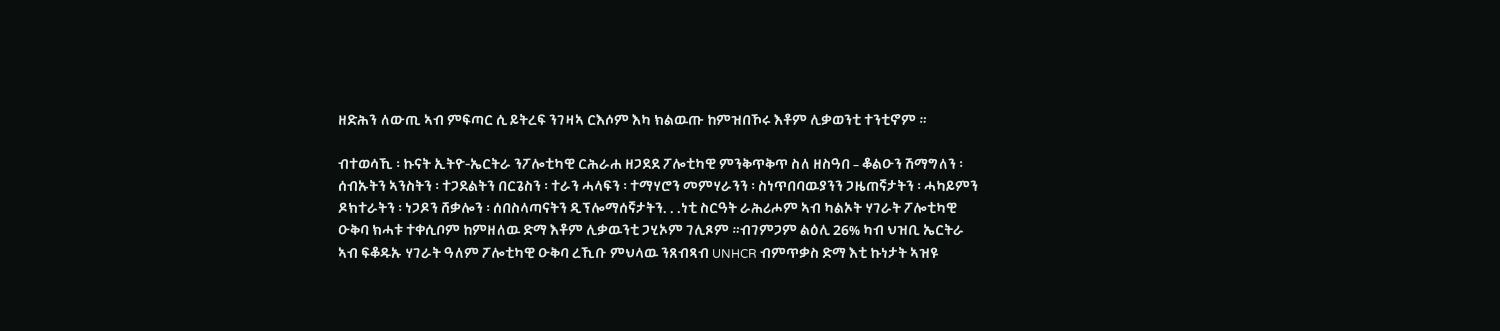ዘድሕን ለውጢ ኣብ ምፍጣር ሲ ይትረፍ ንገዛኣ ርእሶም እካ ክልዉጡ ከምዝበኾሩ እቶም ሊቃወንቲ ተንቲኖም ።

ብተወሳኺ ፡ ኩናት ኢትዮ-ኤርትራ ንፖሎቲካዊ ርሕራሐ ዘጋደደ ፖሎቲካዊ ምንቅጥቅጥ ስለ ዘስዓበ – ቆልዑን ሽማግለን ፡ ሰብኡትን ኣንስትን ፡ ተጋደልትን በርጌስን ፡ ተራን ሓላፍን ፡ ተማሃሮን መምሃራንን ፡ ስነጥበባዉያንን ጋዜጠኛታትን ፡ ሓካይምን ዶክተራትን ፡ ነጋዶን ሸቃሎን ፡ ሰበስላጣናትን ዲፕሎማሰኛታትን. . .ነቲ ስርዓት ራሕሪሖም ኣብ ካልኦት ሃገራት ፖሎቲካዊ ዑቅባ ክሓቱ ተቀሲቦም ከምዘለዉ ድማ እቶም ሊቃዉንቲ ጋሂኦም ገሊጾም ።ብገምጋም ልዕሊ 26% ካብ ህዝቢ ኤርትራ ኣብ ፍቆዱኡ ሃገራት ዓለም ፖሎቲካዊ ዑቅባ ረኺቡ ምህላዉ ንጸብጻብ UNHCR ብምጥቃስ ድማ እቲ ኩነታት ኣዝዩ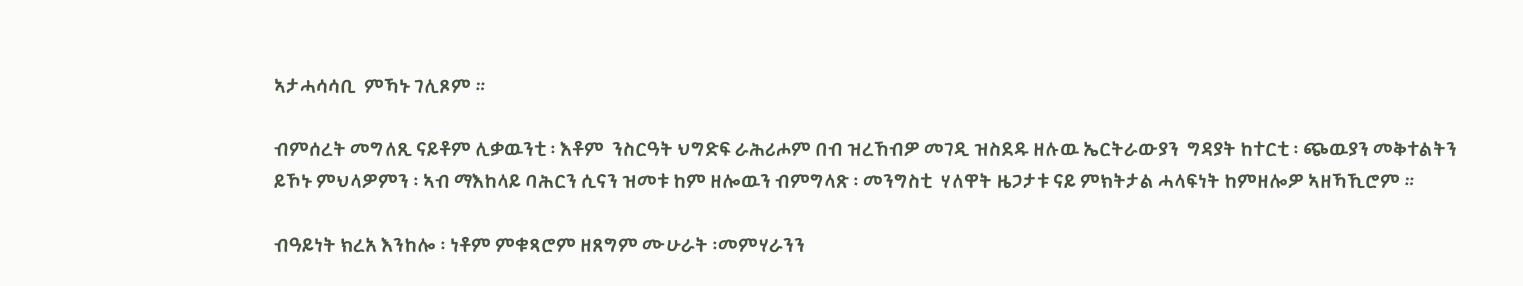ኣታሓሳሳቢ  ምኻኑ ገሊጾም ።

ብምሰረት መግለጺ ናይቶም ሊቃዉንቲ ፡ እቶም  ንስርዓት ህግድፍ ራሕሪሖም በብ ዝረኸብዎ መገዲ ዝስደዱ ዘሉዉ ኤርትራውያን  ግዳያት ከተርቲ ፡ ጭዉያን መቅተልትን ይኾኑ ምህላዎምን ፡ ኣብ ማእከላይ ባሕርን ሲናን ዝመቱ ከም ዘሎዉን ብምግላጽ ፡ መንግስቲ  ሃለዋት ዜጋታቱ ናይ ምክትታል ሓላፍነት ከምዘሎዎ ኣዘኻኺሮም ።

ብዓይነት ክረአ እንከሎ ፡ ነቶም ምቁጻሮም ዘጸግም ሙሁራት ፡መምሃራንን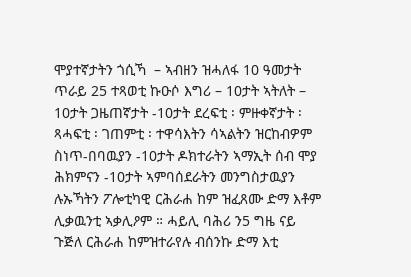ሞያተኛታትን ጎሲኻ  – ኣብዘን ዝሓለፋ 10 ዓመታት ጥራይ 25 ተጻወቲ ኩዑሶ እግሪ – 10ታት ኣትለት – 10ታት ጋዜጠኛታት -10ታት ደረፍቲ ፡ ምዙቀኛታት ፡ ጻሓፍቲ ፡ ገጠምቲ ፡ ተዋሳእትን ሳኣልትን ዝርከብዎም ስነጥ-በባዉያን -10ታት ዶክተራትን ኣማኢት ሰብ ሞያ ሕክምናን -10ታት ኣምባሰደራትን መንግስታዉያን ሉኡኻትን ፖሎቲካዊ ርሕራሐ ከም ዝፈጸሙ ድማ እቶም ሊቃዉንቲ ኣቃሊዖም ። ሓይሊ ባሕሪ ን5 ግዜ ናይ ጉጅለ ርሕራሐ ከምዝተራየሉ ብሰንኩ ድማ እቲ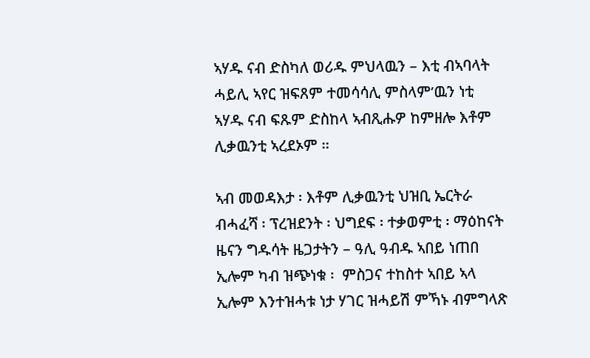ኣሃዱ ናብ ድስካለ ወሪዱ ምህላዉን – እቲ ብኣባላት ሓይሊ ኣየር ዝፍጸም ተመሳሳሊ ምስላም’ዉን ነቲ ኣሃዱ ናብ ፍጹም ድስከላ ኣብጺሑዎ ከምዘሎ እቶም ሊቃዉንቲ ኣረደኦም ።

ኣብ መወዳእታ ፡ እቶም ሊቃዉንቲ ህዝቢ ኤርትራ ብሓፈሻ ፡ ፕረዝደንት ፡ ህግደፍ ፡ ተቃወምቲ ፡ ማዕከናት ዜናን ግዱሳት ዜጋታትን – ዓሊ ዓብዱ ኣበይ ነጠበ ኢሎም ካብ ዝጭነቁ ፡  ምስጋና ተከስተ ኣበይ ኣላ ኢሎም እንተዝሓቱ ነታ ሃገር ዝሓይሽ ምኻኑ ብምግላጽ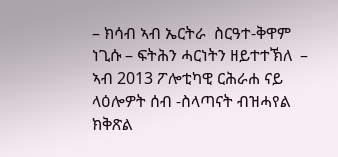– ክሳብ ኣብ ኤርትራ  ስርዓተ-ቅዋም ነጊሱ – ፍትሕን ሓርነትን ዘይተተኽለ  – ኣብ 2013 ፖሎቲካዊ ርሕራሐ ናይ ላዕሎዎት ሰብ -ስላጣናት ብዝሓየል ክቅጽል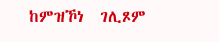ከምዝኾነ  ገሊጾም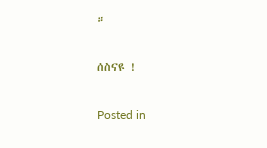።

ሰስናዩ !

Posted in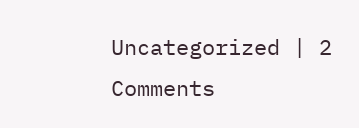Uncategorized | 2 Comments